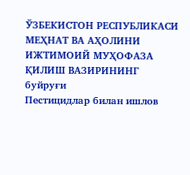ЎЗБЕКИСТОН РЕСПУБЛИКАСИ МЕҲНАТ ВА АҲОЛИНИ ИЖТИМОИЙ МУҲОФАЗА ҚИЛИШ ВАЗИРИНИНГ
буйруғи
Пестицидлар билан ишлов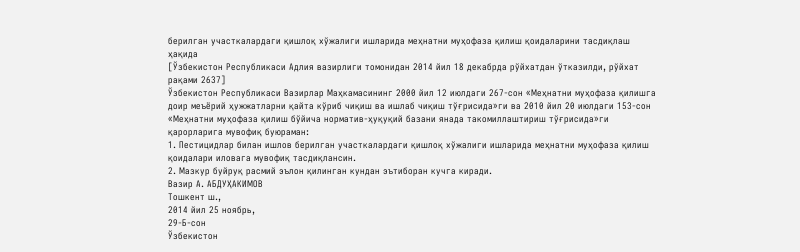берилган участкалардаги қишлоқ хўжалиги ишларида меҳнатни муҳофаза қилиш қоидаларини тасдиқлаш ҳақида
[Ўзбекистон Республикаси Адлия вазирлиги томонидан 2014 йил 18 декабрда рўйхатдан ўтказилди, рўйхат рақами 2637]
Ўзбекистон Республикаси Вазирлар Маҳкамасининг 2000 йил 12 июлдаги 267-сон «Меҳнатни муҳофаза қилишга доир меъёрий ҳужжатларни қайта кўриб чиқиш ва ишлаб чиқиш тўғрисида»ги ва 2010 йил 20 июлдаги 153-сон «Меҳнатни муҳофаза қилиш бўйича норматив-ҳуқуқий базани янада такомиллаштириш тўғрисида»ги қарорларига мувофиқ буюраман:
1. Пестицидлар билан ишлов берилган участкалардаги қишлоқ хўжалиги ишларида меҳнатни муҳофаза қилиш қоидалари иловага мувофиқ тасдиқлансин.
2. Мазкур буйруқ расмий эълон қилинган кундан эътиборан кучга киради.
Вазир А. АБДУҲАКИМОВ
Тошкент ш.,
2014 йил 25 ноябрь,
29-Б-сон
Ўзбекистон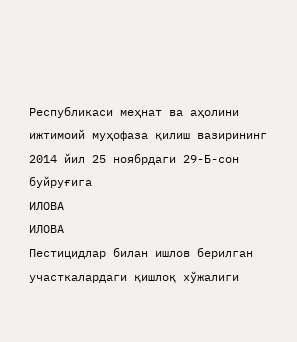Республикаси меҳнат ва аҳолини ижтимоий муҳофаза қилиш вазирининг 2014 йил 25 ноябрдаги 29-Б-сон буйруғига
ИЛОВА
ИЛОВА
Пестицидлар билан ишлов берилган участкалардаги қишлоқ хўжалиги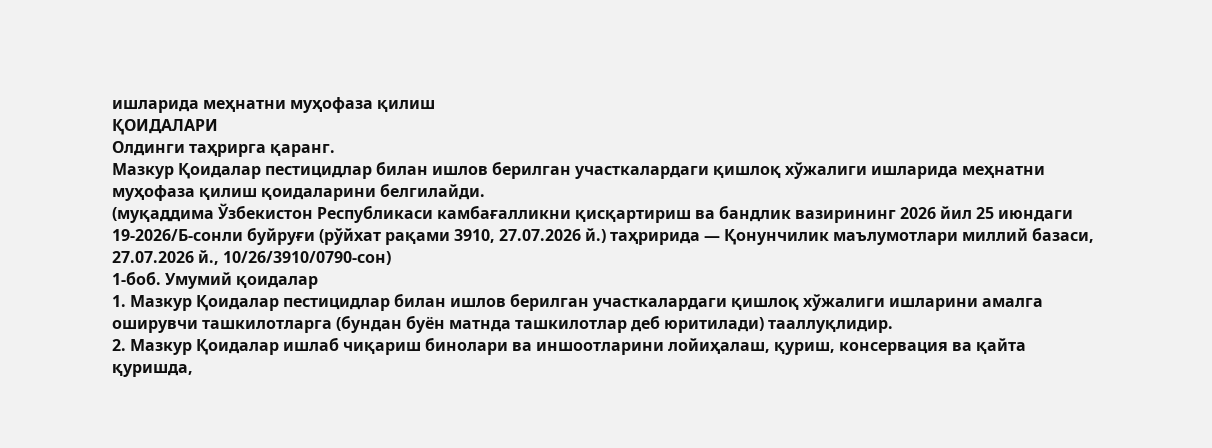ишларида меҳнатни муҳофаза қилиш
ҚОИДАЛАРИ
Олдинги таҳрирга қаранг.
Мазкур Қоидалар пестицидлар билан ишлов берилган участкалардаги қишлоқ хўжалиги ишларида меҳнатни муҳофаза қилиш қоидаларини белгилайди.
(муқаддима Ўзбекистон Республикаси камбағалликни қисқартириш ва бандлик вазирининг 2026 йил 25 июндаги 19-2026/Б-сонли буйруғи (рўйхат рақами 3910, 27.07.2026 й.) таҳририда — Қонунчилик маълумотлари миллий базаси, 27.07.2026 й., 10/26/3910/0790-сон)
1-боб. Умумий қоидалар
1. Мазкур Қоидалар пестицидлар билан ишлов берилган участкалардаги қишлоқ хўжалиги ишларини амалга оширувчи ташкилотларга (бундан буён матнда ташкилотлар деб юритилади) тааллуқлидир.
2. Мазкур Қоидалар ишлаб чиқариш бинолари ва иншоотларини лойиҳалаш, қуриш, консервация ва қайта қуришда,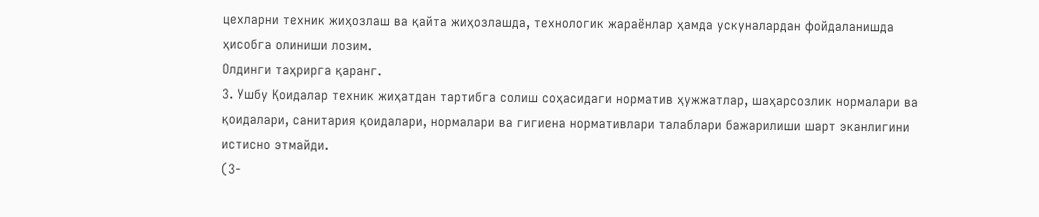цехларни техник жиҳозлаш ва қайта жиҳозлашда, технологик жараёнлар ҳамда ускуналардан фойдаланишда ҳисобга олиниши лозим.
Олдинги таҳрирга қаранг.
3. Ушбу Қоидалар техник жиҳатдан тартибга солиш соҳасидаги норматив ҳужжатлар, шаҳарсозлик нормалари ва қоидалари, санитария қоидалари, нормалари ва гигиена нормативлари талаблари бажарилиши шарт эканлигини истисно этмайди.
(3-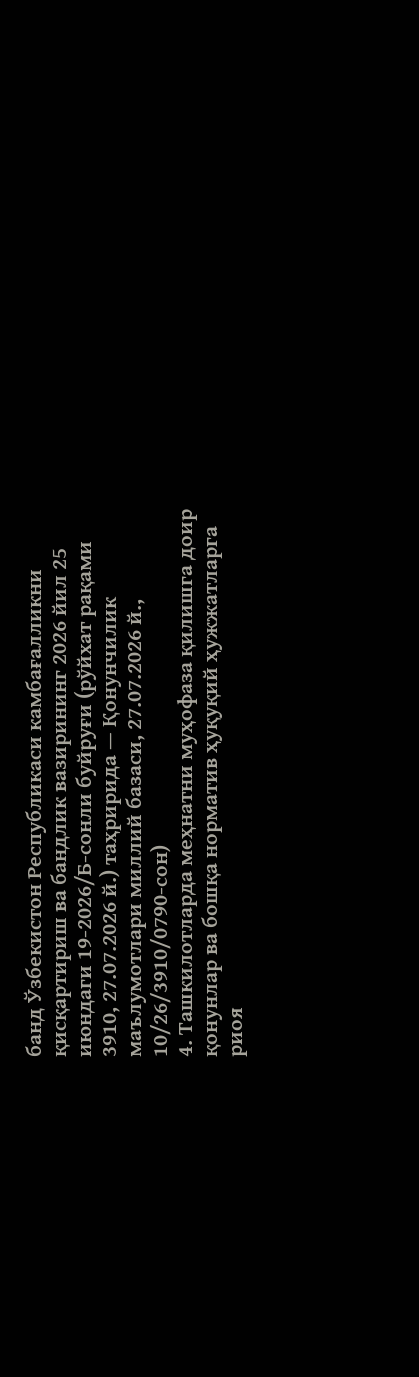банд Ўзбекистон Республикаси камбағалликни қисқартириш ва бандлик вазирининг 2026 йил 25 июндаги 19-2026/Б-сонли буйруғи (рўйхат рақами 3910, 27.07.2026 й.) таҳририда — Қонунчилик маълумотлари миллий базаси, 27.07.2026 й., 10/26/3910/0790-сон)
4. Ташкилотларда меҳнатни муҳофаза қилишга доир қонунлар ва бошқа норматив ҳуқуқий ҳужжатларга риоя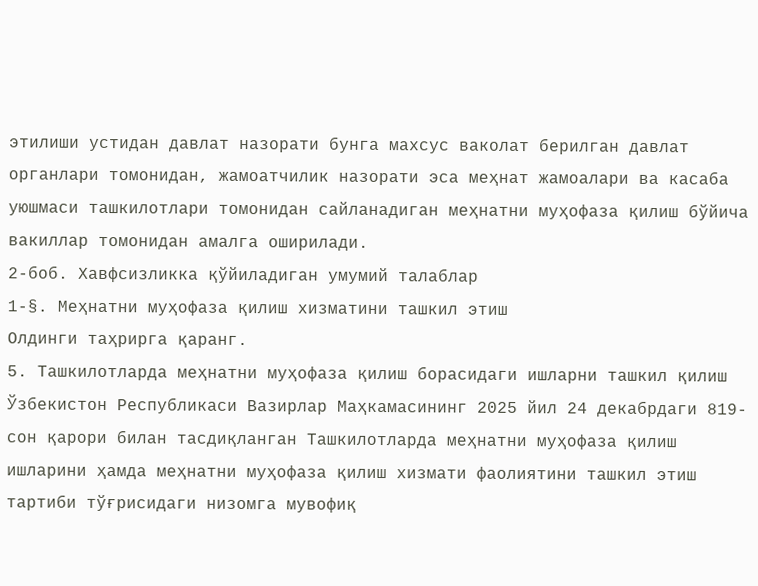этилиши устидан давлат назорати бунга махсус ваколат берилган давлат органлари томонидан, жамоатчилик назорати эса меҳнат жамоалари ва касаба уюшмаси ташкилотлари томонидан сайланадиган меҳнатни муҳофаза қилиш бўйича вакиллар томонидан амалга оширилади.
2-боб. Хавфсизликка қўйиладиган умумий талаблар
1-§. Меҳнатни муҳофаза қилиш хизматини ташкил этиш
Олдинги таҳрирга қаранг.
5. Ташкилотларда меҳнатни муҳофаза қилиш борасидаги ишларни ташкил қилиш Ўзбекистон Республикаси Вазирлар Маҳкамасининг 2025 йил 24 декабрдаги 819-сон қарори билан тасдиқланган Ташкилотларда меҳнатни муҳофаза қилиш ишларини ҳамда меҳнатни муҳофаза қилиш хизмати фаолиятини ташкил этиш тартиби тўғрисидаги низомга мувофиқ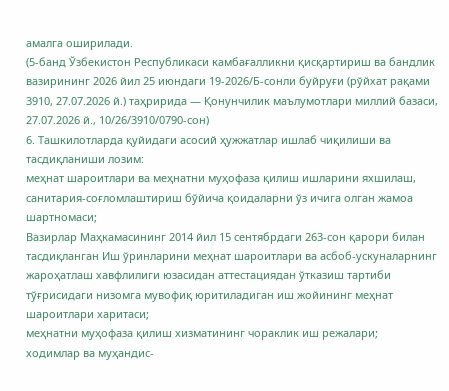амалга оширилади.
(5-банд Ўзбекистон Республикаси камбағалликни қисқартириш ва бандлик вазирининг 2026 йил 25 июндаги 19-2026/Б-сонли буйруғи (рўйхат рақами 3910, 27.07.2026 й.) таҳририда — Қонунчилик маълумотлари миллий базаси, 27.07.2026 й., 10/26/3910/0790-сон)
6. Ташкилотларда қуйидаги асосий ҳужжатлар ишлаб чиқилиши ва тасдиқланиши лозим:
меҳнат шароитлари ва меҳнатни муҳофаза қилиш ишларини яхшилаш, санитария-соғломлаштириш бўйича қоидаларни ўз ичига олган жамоа шартномаси;
Вазирлар Маҳкамасининг 2014 йил 15 сентябрдаги 263-сон қарори билан тасдиқланган Иш ўринларини меҳнат шароитлари ва асбоб-ускуналарнинг жароҳатлаш хавфлилиги юзасидан аттестациядан ўтказиш тартиби тўғрисидаги низомга мувофиқ юритиладиган иш жойининг меҳнат шароитлари харитаси;
меҳнатни муҳофаза қилиш хизматининг чораклик иш режалари;
ходимлар ва муҳандис-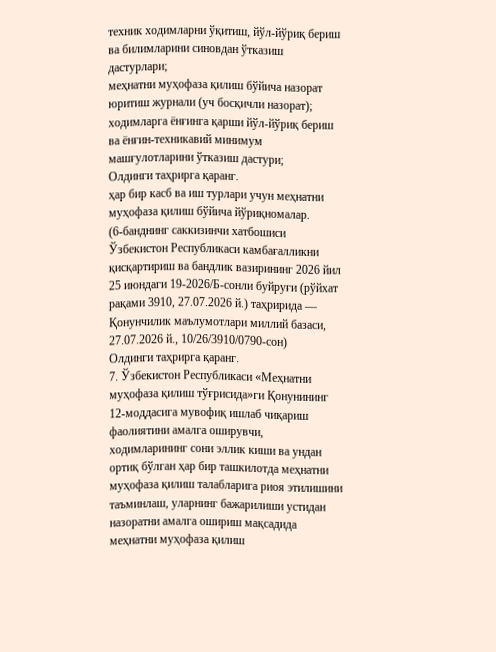техник ходимларни ўқитиш, йўл-йўриқ бериш ва билимларини синовдан ўтказиш дастурлари;
меҳнатни муҳофаза қилиш бўйича назорат юритиш журнали (уч босқичли назорат);
ходимларга ёнғинга қарши йўл-йўриқ бериш ва ёнғин-техникавий минимум машғулотларини ўтказиш дастури;
Олдинги таҳрирга қаранг.
ҳар бир касб ва иш турлари учун меҳнатни муҳофаза қилиш бўйича йўриқномалар.
(6-банднинг саккизинчи хатбошиси Ўзбекистон Республикаси камбағалликни қисқартириш ва бандлик вазирининг 2026 йил 25 июндаги 19-2026/Б-сонли буйруғи (рўйхат рақами 3910, 27.07.2026 й.) таҳририда — Қонунчилик маълумотлари миллий базаси, 27.07.2026 й., 10/26/3910/0790-сон)
Олдинги таҳрирга қаранг.
7. Ўзбекистон Республикаси «Меҳнатни муҳофаза қилиш тўғрисида»ги Қонунининг 12-моддасига мувофиқ ишлаб чиқариш фаолиятини амалга оширувчи, ходимларининг сони эллик киши ва ундан ортиқ бўлган ҳар бир ташкилотда меҳнатни муҳофаза қилиш талабларига риоя этилишини таъминлаш, уларнинг бажарилиши устидан назоратни амалга ошириш мақсадида меҳнатни муҳофаза қилиш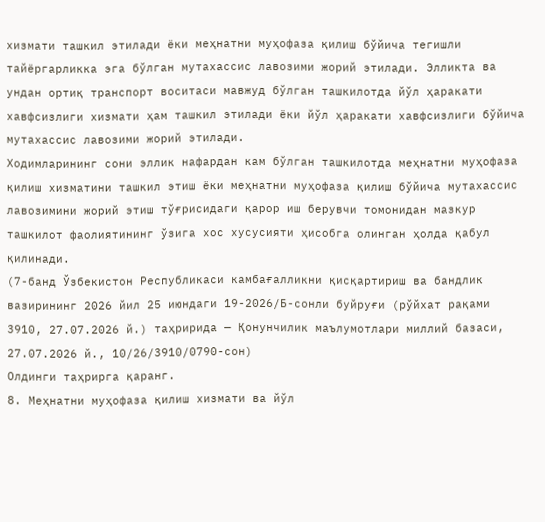хизмати ташкил этилади ёки меҳнатни муҳофаза қилиш бўйича тегишли тайёргарликка эга бўлган мутахассис лавозими жорий этилади. Элликта ва ундан ортиқ транспорт воситаси мавжуд бўлган ташкилотда йўл ҳаракати хавфсизлиги хизмати ҳам ташкил этилади ёки йўл ҳаракати хавфсизлиги бўйича мутахассис лавозими жорий этилади.
Ходимларининг сони эллик нафардан кам бўлган ташкилотда меҳнатни муҳофаза қилиш хизматини ташкил этиш ёки меҳнатни муҳофаза қилиш бўйича мутахассис лавозимини жорий этиш тўғрисидаги қарор иш берувчи томонидан мазкур ташкилот фаолиятининг ўзига хос хусусияти ҳисобга олинган ҳолда қабул қилинади.
(7-банд Ўзбекистон Республикаси камбағалликни қисқартириш ва бандлик вазирининг 2026 йил 25 июндаги 19-2026/Б-сонли буйруғи (рўйхат рақами 3910, 27.07.2026 й.) таҳририда — Қонунчилик маълумотлари миллий базаси, 27.07.2026 й., 10/26/3910/0790-сон)
Олдинги таҳрирга қаранг.
8. Меҳнатни муҳофаза қилиш хизмати ва йўл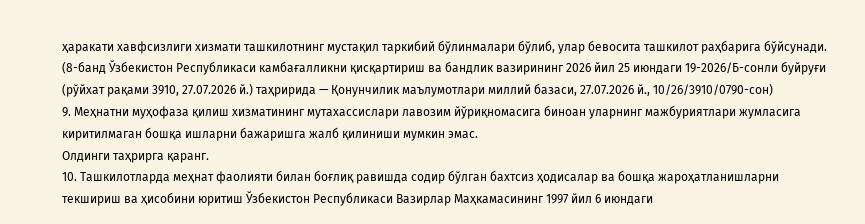ҳаракати хавфсизлиги хизмати ташкилотнинг мустақил таркибий бўлинмалари бўлиб, улар бевосита ташкилот раҳбарига бўйсунади.
(8-банд Ўзбекистон Республикаси камбағалликни қисқартириш ва бандлик вазирининг 2026 йил 25 июндаги 19-2026/Б-сонли буйруғи (рўйхат рақами 3910, 27.07.2026 й.) таҳририда — Қонунчилик маълумотлари миллий базаси, 27.07.2026 й., 10/26/3910/0790-сон)
9. Меҳнатни муҳофаза қилиш хизматининг мутахассислари лавозим йўриқномасига биноан уларнинг мажбуриятлари жумласига киритилмаган бошқа ишларни бажаришга жалб қилиниши мумкин эмас.
Олдинги таҳрирга қаранг.
10. Ташкилотларда меҳнат фаолияти билан боғлиқ равишда содир бўлган бахтсиз ҳодисалар ва бошқа жароҳатланишларни текшириш ва ҳисобини юритиш Ўзбекистон Республикаси Вазирлар Маҳкамасининг 1997 йил 6 июндаги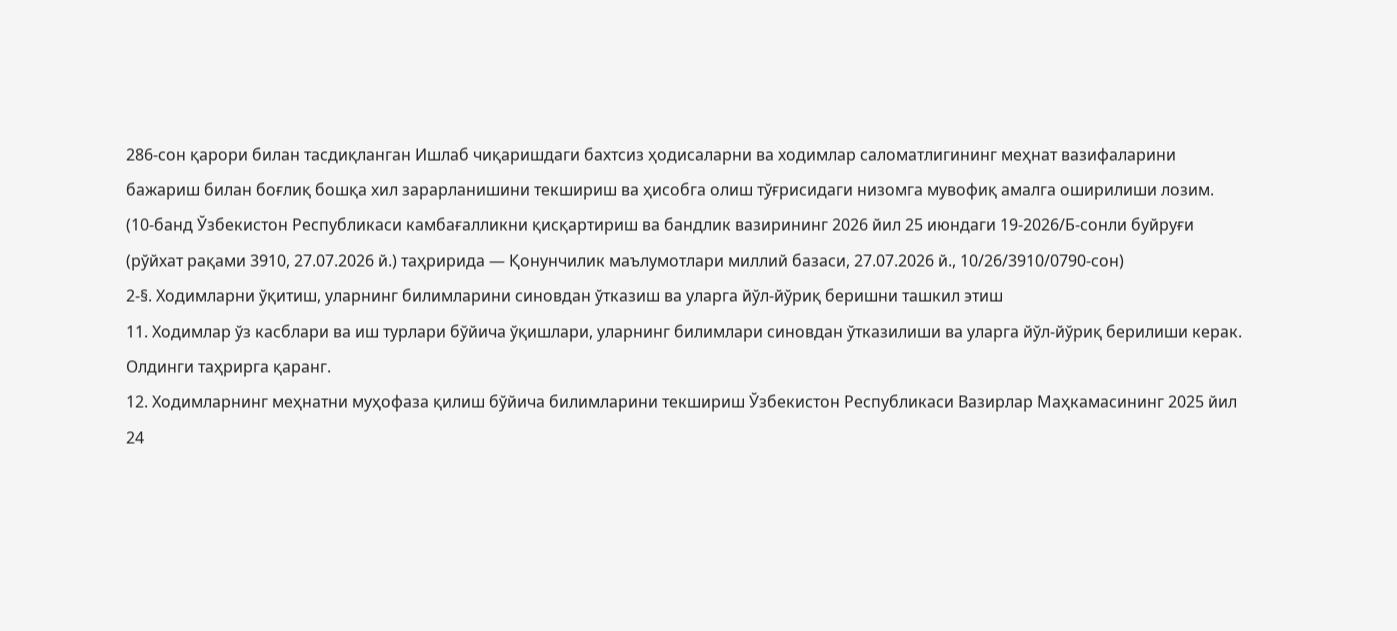286-сон қарори билан тасдиқланган Ишлаб чиқаришдаги бахтсиз ҳодисаларни ва ходимлар саломатлигининг меҳнат вазифаларини бажариш билан боғлиқ бошқа хил зарарланишини текшириш ва ҳисобга олиш тўғрисидаги низомга мувофиқ амалга оширилиши лозим.
(10-банд Ўзбекистон Республикаси камбағалликни қисқартириш ва бандлик вазирининг 2026 йил 25 июндаги 19-2026/Б-сонли буйруғи (рўйхат рақами 3910, 27.07.2026 й.) таҳририда — Қонунчилик маълумотлари миллий базаси, 27.07.2026 й., 10/26/3910/0790-сон)
2-§. Ходимларни ўқитиш, уларнинг билимларини синовдан ўтказиш ва уларга йўл-йўриқ беришни ташкил этиш
11. Ходимлар ўз касблари ва иш турлари бўйича ўқишлари, уларнинг билимлари синовдан ўтказилиши ва уларга йўл-йўриқ берилиши керак.
Олдинги таҳрирга қаранг.
12. Ходимларнинг меҳнатни муҳофаза қилиш бўйича билимларини текшириш Ўзбекистон Республикаси Вазирлар Маҳкамасининг 2025 йил 24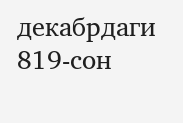декабрдаги 819-сон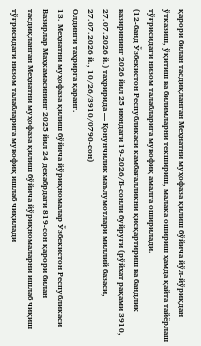қарори билан тасдиқланган Меҳнатни муҳофаза қилиш бўйича йўл-йўриқдан ўтказиш, ўқитиш ва билимларни текшириш, малака ошириш ҳамда қайта тайёрлаш тўғрисидаги низом талабларига мувофиқ амалга оширилади.
(12-банд Ўзбекистон Республикаси камбағалликни қисқартириш ва бандлик вазирининг 2026 йил 25 июндаги 19-2026/Б-сонли буйруғи (рўйхат рақами 3910, 27.07.2026 й.) таҳририда — Қонунчилик маълумотлари миллий базаси, 27.07.2026 й., 10/26/3910/0790-сон)
Олдинги таҳрирга қаранг.
13. Меҳнатни муҳофаза қилиш бўйича йўриқномалар Ўзбекистон Республикаси Вазирлар Маҳкамасининг 2025 йил 24 декабрдаги 819-сон қарори билан тасдиқланган Меҳнатни муҳофаза қилиш бўйича йўриқномаларни ишлаб чиқиш тўғрисидаги низом талабларига мувофиқ ишлаб чиқилади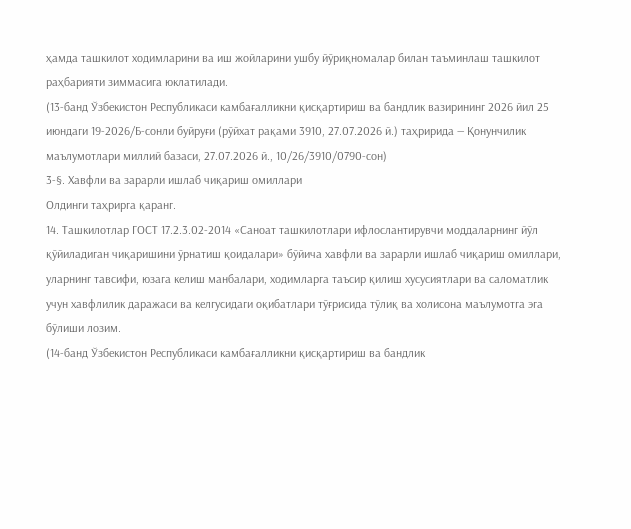ҳамда ташкилот ходимларини ва иш жойларини ушбу йўриқномалар билан таъминлаш ташкилот раҳбарияти зиммасига юклатилади.
(13-банд Ўзбекистон Республикаси камбағалликни қисқартириш ва бандлик вазирининг 2026 йил 25 июндаги 19-2026/Б-сонли буйруғи (рўйхат рақами 3910, 27.07.2026 й.) таҳририда — Қонунчилик маълумотлари миллий базаси, 27.07.2026 й., 10/26/3910/0790-сон)
3-§. Хавфли ва зарарли ишлаб чиқариш омиллари
Олдинги таҳрирга қаранг.
14. Ташкилотлар ГОСТ 17.2.3.02-2014 «Саноат ташкилотлари ифлослантирувчи моддаларнинг йўл қўйиладиган чиқаришини ўрнатиш қоидалари» бўйича хавфли ва зарарли ишлаб чиқариш омиллари, уларнинг тавсифи, юзага келиш манбалари, ходимларга таъсир қилиш хусусиятлари ва саломатлик учун хавфлилик даражаси ва келгусидаги оқибатлари тўғрисида тўлиқ ва холисона маълумотга эга бўлиши лозим.
(14-банд Ўзбекистон Республикаси камбағалликни қисқартириш ва бандлик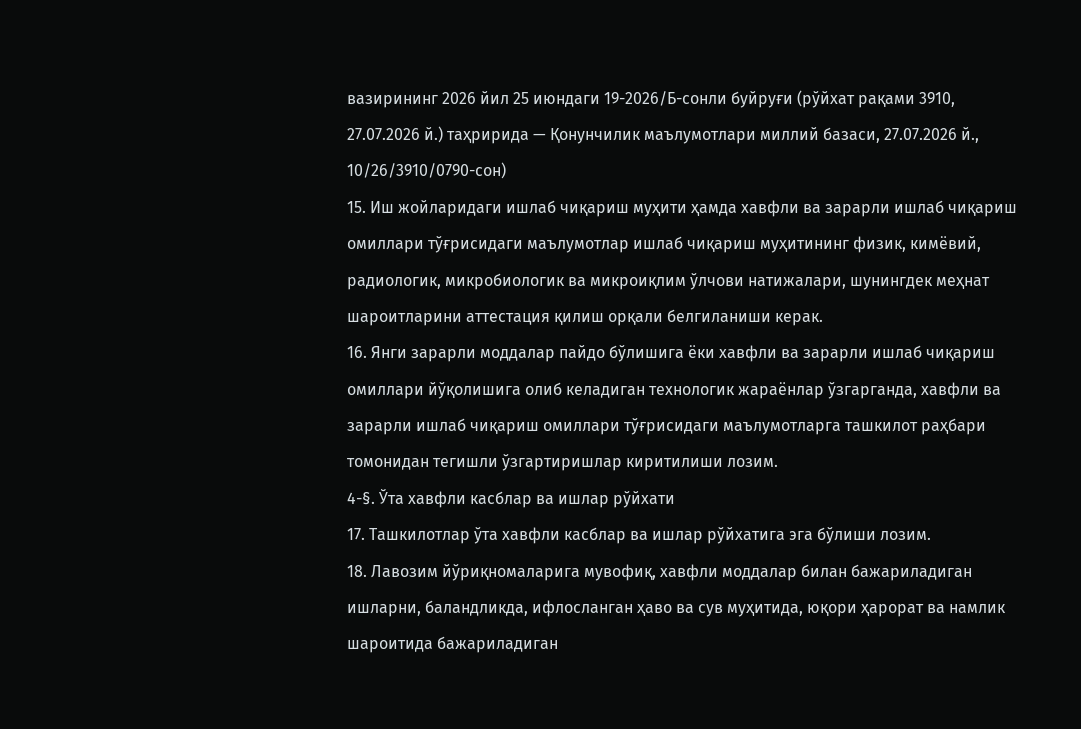вазирининг 2026 йил 25 июндаги 19-2026/Б-сонли буйруғи (рўйхат рақами 3910, 27.07.2026 й.) таҳририда — Қонунчилик маълумотлари миллий базаси, 27.07.2026 й., 10/26/3910/0790-сон)
15. Иш жойларидаги ишлаб чиқариш муҳити ҳамда хавфли ва зарарли ишлаб чиқариш омиллари тўғрисидаги маълумотлар ишлаб чиқариш муҳитининг физик, кимёвий, радиологик, микробиологик ва микроиқлим ўлчови натижалари, шунингдек меҳнат шароитларини аттестация қилиш орқали белгиланиши керак.
16. Янги зарарли моддалар пайдо бўлишига ёки хавфли ва зарарли ишлаб чиқариш омиллари йўқолишига олиб келадиган технологик жараёнлар ўзгарганда, хавфли ва зарарли ишлаб чиқариш омиллари тўғрисидаги маълумотларга ташкилот раҳбари томонидан тегишли ўзгартиришлар киритилиши лозим.
4-§. Ўта хавфли касблар ва ишлар рўйхати
17. Ташкилотлар ўта хавфли касблар ва ишлар рўйхатига эга бўлиши лозим.
18. Лавозим йўриқномаларига мувофиқ, хавфли моддалар билан бажариладиган ишларни, баландликда, ифлосланган ҳаво ва сув муҳитида, юқори ҳарорат ва намлик шароитида бажариладиган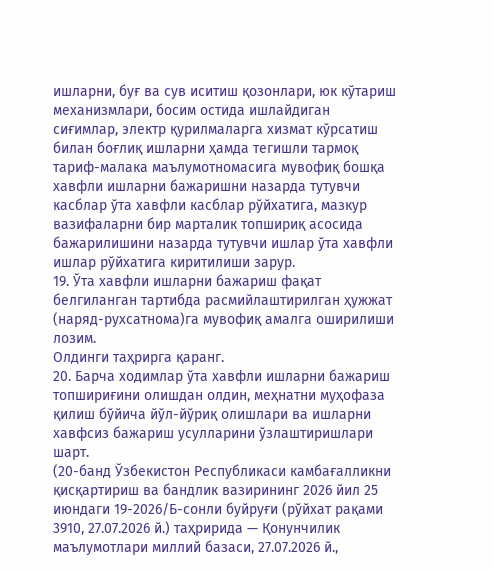ишларни, буғ ва сув иситиш қозонлари, юк кўтариш механизмлари, босим остида ишлайдиган сиғимлар, электр қурилмаларга хизмат кўрсатиш билан боғлиқ ишларни ҳамда тегишли тармоқ тариф-малака маълумотномасига мувофиқ бошқа хавфли ишларни бажаришни назарда тутувчи касблар ўта хавфли касблар рўйхатига, мазкур вазифаларни бир марталик топшириқ асосида бажарилишини назарда тутувчи ишлар ўта хавфли ишлар рўйхатига киритилиши зарур.
19. Ўта хавфли ишларни бажариш фақат белгиланган тартибда расмийлаштирилган ҳужжат (наряд-рухсатнома)га мувофиқ амалга оширилиши лозим.
Олдинги таҳрирга қаранг.
20. Барча ходимлар ўта хавфли ишларни бажариш топшириғини олишдан олдин, меҳнатни муҳофаза қилиш бўйича йўл-йўриқ олишлари ва ишларни хавфсиз бажариш усулларини ўзлаштиришлари шарт.
(20-банд Ўзбекистон Республикаси камбағалликни қисқартириш ва бандлик вазирининг 2026 йил 25 июндаги 19-2026/Б-сонли буйруғи (рўйхат рақами 3910, 27.07.2026 й.) таҳририда — Қонунчилик маълумотлари миллий базаси, 27.07.2026 й.,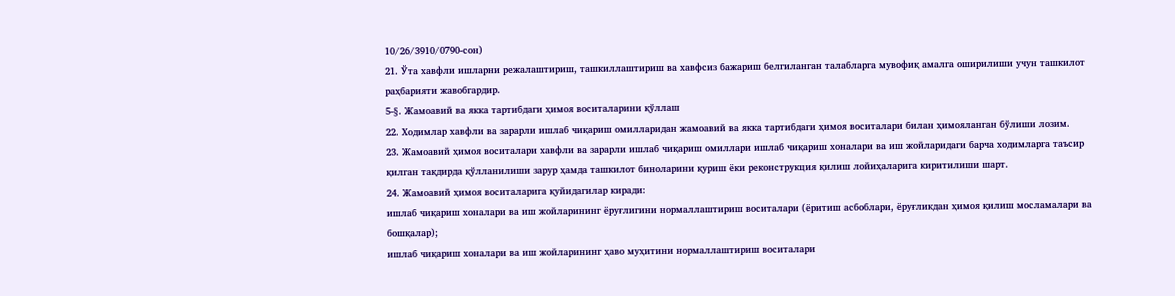10/26/3910/0790-сон)
21. Ўта хавфли ишларни режалаштириш, ташкиллаштириш ва хавфсиз бажариш белгиланган талабларга мувофиқ амалга оширилиши учун ташкилот раҳбарияти жавобгардир.
5-§. Жамоавий ва якка тартибдаги ҳимоя воситаларини қўллаш
22. Ходимлар хавфли ва зарарли ишлаб чиқариш омилларидан жамоавий ва якка тартибдаги ҳимоя воситалари билан ҳимояланган бўлиши лозим.
23. Жамоавий ҳимоя воситалари хавфли ва зарарли ишлаб чиқариш омиллари ишлаб чиқариш хоналари ва иш жойларидаги барча ходимларга таъсир қилган тақдирда қўлланилиши зарур ҳамда ташкилот биноларини қуриш ёки реконструкция қилиш лойиҳаларига киритилиши шарт.
24. Жамоавий ҳимоя воситаларига қуйидагилар киради:
ишлаб чиқариш хоналари ва иш жойларининг ёруғлигини нормаллаштириш воситалари (ёритиш асбоблари, ёруғликдан ҳимоя қилиш мосламалари ва бошқалар);
ишлаб чиқариш хоналари ва иш жойларининг ҳаво муҳитини нормаллаштириш воситалари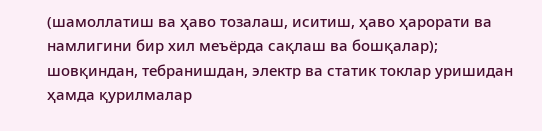(шамоллатиш ва ҳаво тозалаш, иситиш, ҳаво ҳарорати ва намлигини бир хил меъёрда сақлаш ва бошқалар);
шовқиндан, тебранишдан, электр ва статик токлар уришидан ҳамда қурилмалар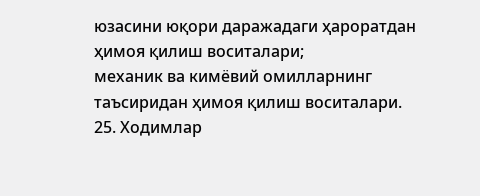юзасини юқори даражадаги ҳароратдан ҳимоя қилиш воситалари;
механик ва кимёвий омилларнинг таъсиридан ҳимоя қилиш воситалари.
25. Ходимлар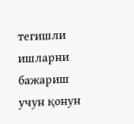тегишли ишларни бажариш учун қонун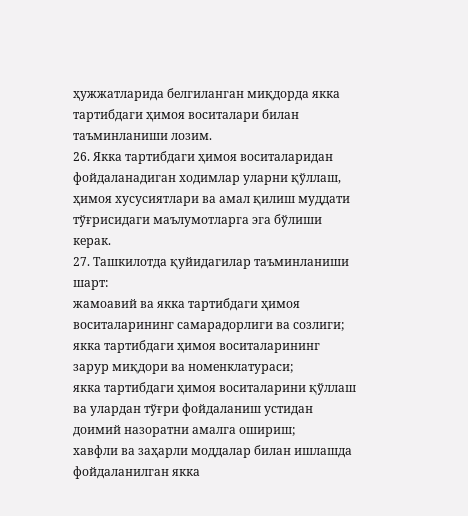ҳужжатларида белгиланган миқдорда якка тартибдаги ҳимоя воситалари билан таъминланиши лозим.
26. Якка тартибдаги ҳимоя воситаларидан фойдаланадиган ходимлар уларни қўллаш, ҳимоя хусусиятлари ва амал қилиш муддати тўғрисидаги маълумотларга эга бўлиши керак.
27. Ташкилотда қуйидагилар таъминланиши шарт:
жамоавий ва якка тартибдаги ҳимоя воситаларининг самарадорлиги ва созлиги;
якка тартибдаги ҳимоя воситаларининг зарур миқдори ва номенклатураси;
якка тартибдаги ҳимоя воситаларини қўллаш ва улардан тўғри фойдаланиш устидан доимий назоратни амалга ошириш;
хавфли ва заҳарли моддалар билан ишлашда фойдаланилган якка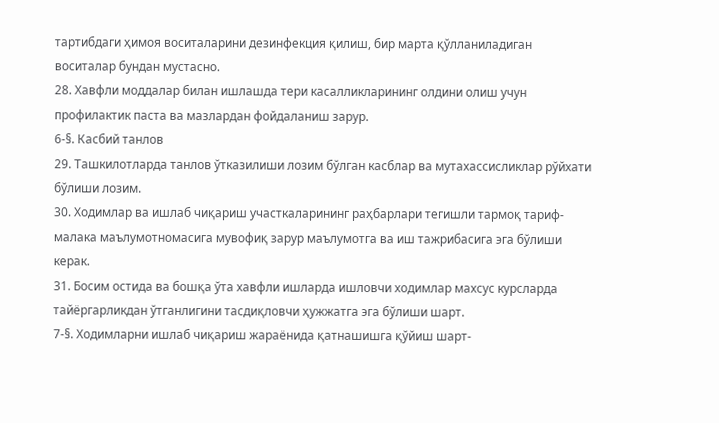тартибдаги ҳимоя воситаларини дезинфекция қилиш, бир марта қўлланиладиган воситалар бундан мустасно.
28. Хавфли моддалар билан ишлашда тери касалликларининг олдини олиш учун профилактик паста ва мазлардан фойдаланиш зарур.
6-§. Касбий танлов
29. Ташкилотларда танлов ўтказилиши лозим бўлган касблар ва мутахассисликлар рўйхати бўлиши лозим.
30. Ходимлар ва ишлаб чиқариш участкаларининг раҳбарлари тегишли тармоқ тариф-малака маълумотномасига мувофиқ зарур маълумотга ва иш тажрибасига эга бўлиши керак.
31. Босим остида ва бошқа ўта хавфли ишларда ишловчи ходимлар махсус курсларда тайёргарликдан ўтганлигини тасдиқловчи ҳужжатга эга бўлиши шарт.
7-§. Ходимларни ишлаб чиқариш жараёнида қатнашишга қўйиш шарт-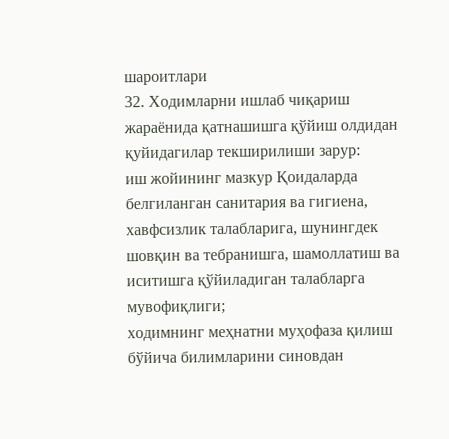шароитлари
32. Ходимларни ишлаб чиқариш жараёнида қатнашишга қўйиш олдидан қуйидагилар текширилиши зарур:
иш жойининг мазкур Қоидаларда белгиланган санитария ва гигиена, хавфсизлик талабларига, шунингдек шовқин ва тебранишга, шамоллатиш ва иситишга қўйиладиган талабларга мувофиқлиги;
ходимнинг меҳнатни муҳофаза қилиш бўйича билимларини синовдан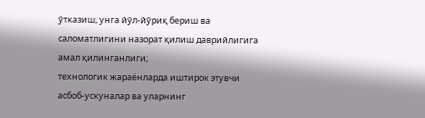ўтказиш, унга йўл-йўриқ бериш ва саломатлигини назорат қилиш даврийлигига амал қилинганлиги;
технологик жараёнларда иштирок этувчи асбоб-ускуналар ва уларнинг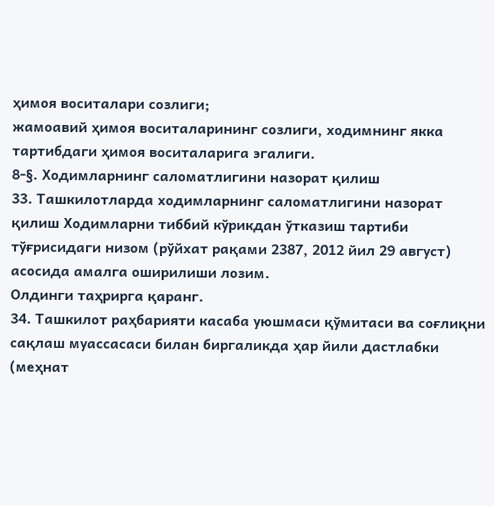ҳимоя воситалари созлиги;
жамоавий ҳимоя воситаларининг созлиги, ходимнинг якка тартибдаги ҳимоя воситаларига эгалиги.
8-§. Ходимларнинг саломатлигини назорат қилиш
33. Ташкилотларда ходимларнинг саломатлигини назорат қилиш Ходимларни тиббий кўрикдан ўтказиш тартиби тўғрисидаги низом (рўйхат рақами 2387, 2012 йил 29 август) асосида амалга оширилиши лозим.
Олдинги таҳрирга қаранг.
34. Ташкилот раҳбарияти касаба уюшмаси қўмитаси ва соғлиқни сақлаш муассасаси билан биргаликда ҳар йили дастлабки (меҳнат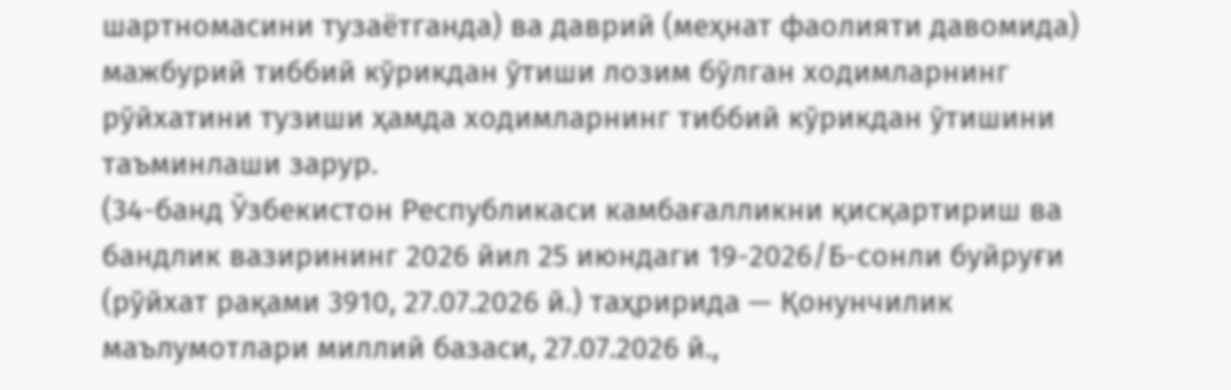шартномасини тузаётганда) ва даврий (меҳнат фаолияти давомида) мажбурий тиббий кўрикдан ўтиши лозим бўлган ходимларнинг рўйхатини тузиши ҳамда ходимларнинг тиббий кўрикдан ўтишини таъминлаши зарур.
(34-банд Ўзбекистон Республикаси камбағалликни қисқартириш ва бандлик вазирининг 2026 йил 25 июндаги 19-2026/Б-сонли буйруғи (рўйхат рақами 3910, 27.07.2026 й.) таҳририда — Қонунчилик маълумотлари миллий базаси, 27.07.2026 й.,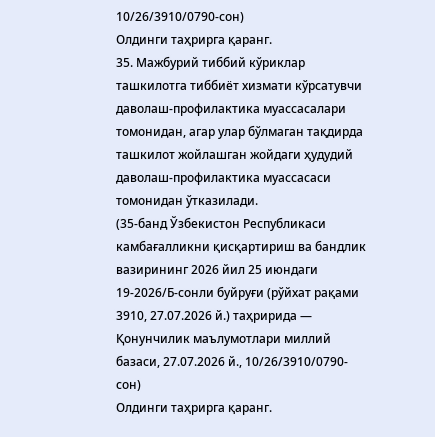10/26/3910/0790-сон)
Олдинги таҳрирга қаранг.
35. Мажбурий тиббий кўриклар ташкилотга тиббиёт хизмати кўрсатувчи даволаш-профилактика муассасалари томонидан, агар улар бўлмаган тақдирда ташкилот жойлашган жойдаги ҳудудий даволаш-профилактика муассасаси томонидан ўтказилади.
(35-банд Ўзбекистон Республикаси камбағалликни қисқартириш ва бандлик вазирининг 2026 йил 25 июндаги 19-2026/Б-сонли буйруғи (рўйхат рақами 3910, 27.07.2026 й.) таҳририда — Қонунчилик маълумотлари миллий базаси, 27.07.2026 й., 10/26/3910/0790-сон)
Олдинги таҳрирга қаранг.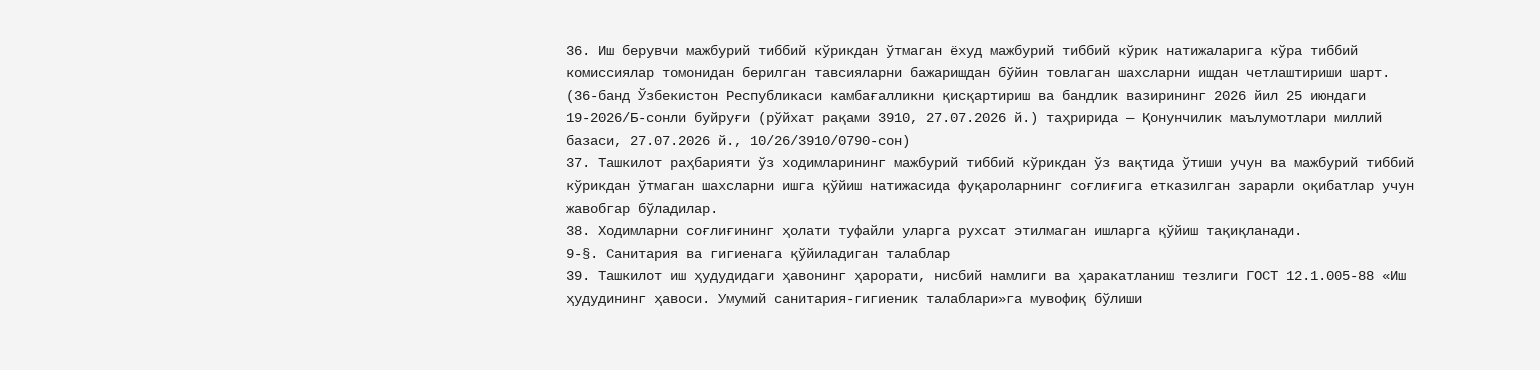36. Иш берувчи мажбурий тиббий кўрикдан ўтмаган ёхуд мажбурий тиббий кўрик натижаларига кўра тиббий комиссиялар томонидан берилган тавсияларни бажаришдан бўйин товлаган шахсларни ишдан четлаштириши шарт.
(36-банд Ўзбекистон Республикаси камбағалликни қисқартириш ва бандлик вазирининг 2026 йил 25 июндаги 19-2026/Б-сонли буйруғи (рўйхат рақами 3910, 27.07.2026 й.) таҳририда — Қонунчилик маълумотлари миллий базаси, 27.07.2026 й., 10/26/3910/0790-сон)
37. Ташкилот раҳбарияти ўз ходимларининг мажбурий тиббий кўрикдан ўз вақтида ўтиши учун ва мажбурий тиббий кўрикдан ўтмаган шахсларни ишга қўйиш натижасида фуқароларнинг соғлиғига етказилган зарарли оқибатлар учун жавобгар бўладилар.
38. Ходимларни соғлиғининг ҳолати туфайли уларга рухсат этилмаган ишларга қўйиш тақиқланади.
9-§. Санитария ва гигиенага қўйиладиган талаблар
39. Ташкилот иш ҳудудидаги ҳавонинг ҳарорати, нисбий намлиги ва ҳаракатланиш тезлиги ГОСТ 12.1.005-88 «Иш ҳудудининг ҳавоси. Умумий санитария-гигиеник талаблари»га мувофиқ бўлиши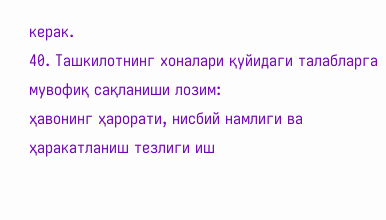керак.
40. Ташкилотнинг хоналари қуйидаги талабларга мувофиқ сақланиши лозим:
ҳавонинг ҳарорати, нисбий намлиги ва ҳаракатланиш тезлиги иш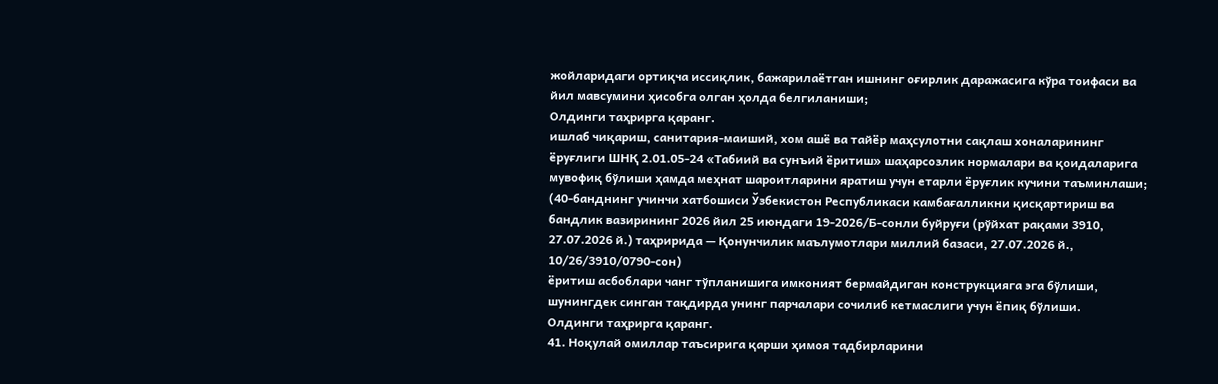жойларидаги ортиқча иссиқлик, бажарилаётган ишнинг оғирлик даражасига кўра тоифаси ва йил мавсумини ҳисобга олган ҳолда белгиланиши;
Олдинги таҳрирга қаранг.
ишлаб чиқариш, санитария-маиший, хом ашё ва тайёр маҳсулотни сақлаш хоналарининг ёруғлиги ШНҚ 2.01.05-24 «Табиий ва сунъий ёритиш» шаҳарсозлик нормалари ва қоидаларига мувофиқ бўлиши ҳамда меҳнат шароитларини яратиш учун етарли ёруғлик кучини таъминлаши;
(40-банднинг учинчи хатбошиси Ўзбекистон Республикаси камбағалликни қисқартириш ва бандлик вазирининг 2026 йил 25 июндаги 19-2026/Б-сонли буйруғи (рўйхат рақами 3910, 27.07.2026 й.) таҳририда — Қонунчилик маълумотлари миллий базаси, 27.07.2026 й., 10/26/3910/0790-сон)
ёритиш асбоблари чанг тўпланишига имконият бермайдиган конструкцияга эга бўлиши, шунингдек синган тақдирда унинг парчалари сочилиб кетмаслиги учун ёпиқ бўлиши.
Олдинги таҳрирга қаранг.
41. Ноқулай омиллар таъсирига қарши ҳимоя тадбирларини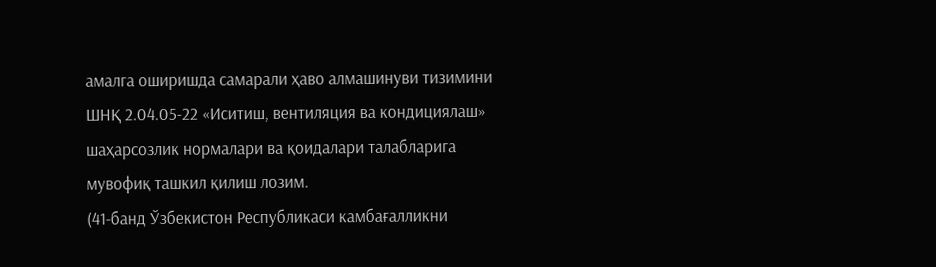амалга оширишда самарали ҳаво алмашинуви тизимини ШНҚ 2.04.05-22 «Иситиш, вентиляция ва кондициялаш» шаҳарсозлик нормалари ва қоидалари талабларига мувофиқ ташкил қилиш лозим.
(41-банд Ўзбекистон Республикаси камбағалликни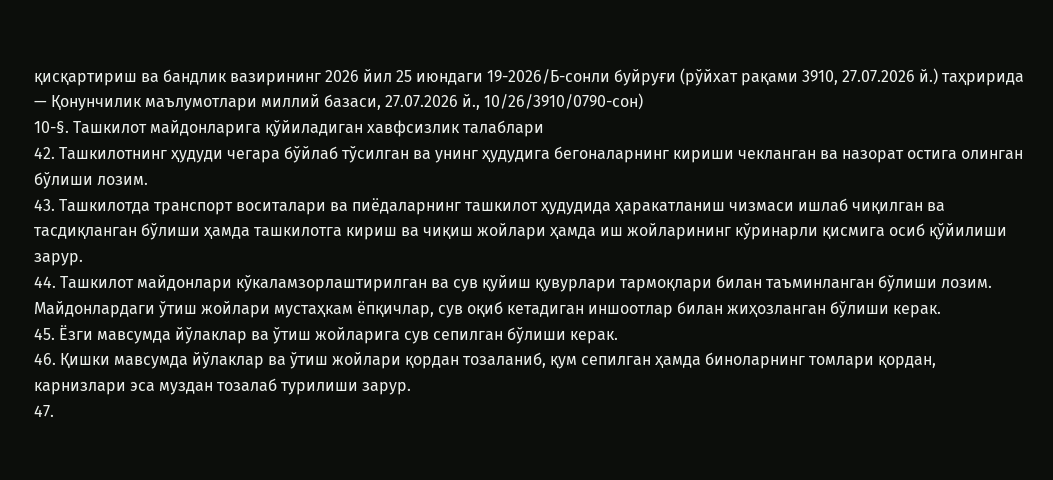қисқартириш ва бандлик вазирининг 2026 йил 25 июндаги 19-2026/Б-сонли буйруғи (рўйхат рақами 3910, 27.07.2026 й.) таҳририда — Қонунчилик маълумотлари миллий базаси, 27.07.2026 й., 10/26/3910/0790-сон)
10-§. Ташкилот майдонларига қўйиладиган хавфсизлик талаблари
42. Ташкилотнинг ҳудуди чегара бўйлаб тўсилган ва унинг ҳудудига бегоналарнинг кириши чекланган ва назорат остига олинган бўлиши лозим.
43. Ташкилотда транспорт воситалари ва пиёдаларнинг ташкилот ҳудудида ҳаракатланиш чизмаси ишлаб чиқилган ва тасдиқланган бўлиши ҳамда ташкилотга кириш ва чиқиш жойлари ҳамда иш жойларининг кўринарли қисмига осиб қўйилиши зарур.
44. Ташкилот майдонлари кўкаламзорлаштирилган ва сув қуйиш қувурлари тармоқлари билан таъминланган бўлиши лозим. Майдонлардаги ўтиш жойлари мустаҳкам ёпқичлар, сув оқиб кетадиган иншоотлар билан жиҳозланган бўлиши керак.
45. Ёзги мавсумда йўлаклар ва ўтиш жойларига сув сепилган бўлиши керак.
46. Қишки мавсумда йўлаклар ва ўтиш жойлари қордан тозаланиб, қум сепилган ҳамда биноларнинг томлари қордан, карнизлари эса муздан тозалаб турилиши зарур.
47.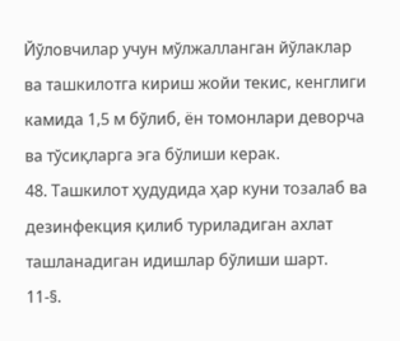Йўловчилар учун мўлжалланган йўлаклар ва ташкилотга кириш жойи текис, кенглиги камида 1,5 м бўлиб, ён томонлари деворча ва тўсиқларга эга бўлиши керак.
48. Ташкилот ҳудудида ҳар куни тозалаб ва дезинфекция қилиб туриладиган ахлат ташланадиган идишлар бўлиши шарт.
11-§.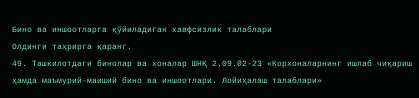Бино ва иншоотларга қўйиладиган хавфсизлик талаблари
Олдинги таҳрирга қаранг.
49. Ташкилотдаги бинолар ва хоналар ШНҚ 2.09.02-23 «Корхоналарнинг ишлаб чиқариш ҳамда маъмурий-маиший бино ва иншоотлари. Лойиҳалаш талаблари»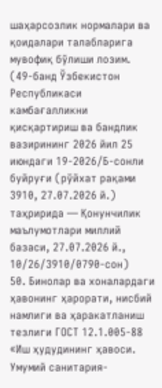шаҳарсозлик нормалари ва қоидалари талабларига мувофиқ бўлиши лозим.
(49-банд Ўзбекистон Республикаси камбағалликни қисқартириш ва бандлик вазирининг 2026 йил 25 июндаги 19-2026/Б-сонли буйруғи (рўйхат рақами 3910, 27.07.2026 й.) таҳририда — Қонунчилик маълумотлари миллий базаси, 27.07.2026 й., 10/26/3910/0790-сон)
50. Бинолар ва хоналардаги ҳавонинг ҳарорати, нисбий намлиги ва ҳаракатланиш тезлиги ГОСТ 12.1.005-88 «Иш ҳудудининг ҳавоси. Умумий санитария-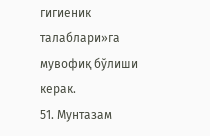гигиеник талаблари»га мувофиқ бўлиши керак.
51. Мунтазам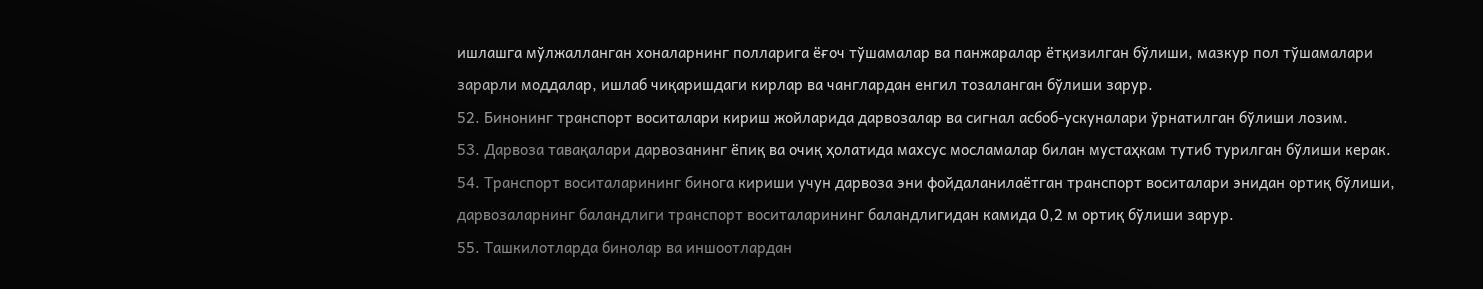ишлашга мўлжалланган хоналарнинг полларига ёғоч тўшамалар ва панжаралар ётқизилган бўлиши, мазкур пол тўшамалари зарарли моддалар, ишлаб чиқаришдаги кирлар ва чанглардан енгил тозаланган бўлиши зарур.
52. Бинонинг транспорт воситалари кириш жойларида дарвозалар ва сигнал асбоб-ускуналари ўрнатилган бўлиши лозим.
53. Дарвоза тавақалари дарвозанинг ёпиқ ва очиқ ҳолатида махсус мосламалар билан мустаҳкам тутиб турилган бўлиши керак.
54. Транспорт воситаларининг бинога кириши учун дарвоза эни фойдаланилаётган транспорт воситалари энидан ортиқ бўлиши, дарвозаларнинг баландлиги транспорт воситаларининг баландлигидан камида 0,2 м ортиқ бўлиши зарур.
55. Ташкилотларда бинолар ва иншоотлардан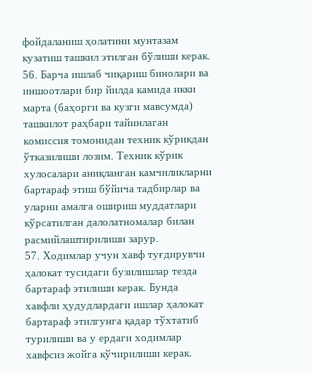фойдаланиш ҳолатини мунтазам кузатиш ташкил этилган бўлиши керак.
56. Барча ишлаб чиқариш бинолари ва иншоотлари бир йилда камида икки марта (баҳорги ва кузги мавсумда) ташкилот раҳбари тайинлаган комиссия томонидан техник кўрикдан ўтказилиши лозим. Техник кўрик хулосалари аниқланган камчиликларни бартараф этиш бўйича тадбирлар ва уларни амалга ошириш муддатлари кўрсатилган далолатномалар билан расмийлаштирилиши зарур.
57. Ходимлар учун хавф туғдирувчи ҳалокат тусидаги бузилишлар тезда бартараф этилиши керак. Бунда хавфли ҳудудлардаги ишлар ҳалокат бартараф этилгунга қадар тўхтатиб турилиши ва у ердаги ходимлар хавфсиз жойга кўчирилиши керак.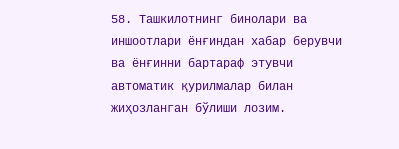58. Ташкилотнинг бинолари ва иншоотлари ёнғиндан хабар берувчи ва ёнғинни бартараф этувчи автоматик қурилмалар билан жиҳозланган бўлиши лозим.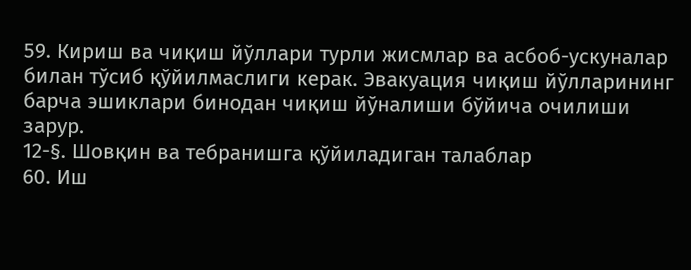59. Кириш ва чиқиш йўллари турли жисмлар ва асбоб-ускуналар билан тўсиб қўйилмаслиги керак. Эвакуация чиқиш йўлларининг барча эшиклари бинодан чиқиш йўналиши бўйича очилиши зарур.
12-§. Шовқин ва тебранишга қўйиладиган талаблар
60. Иш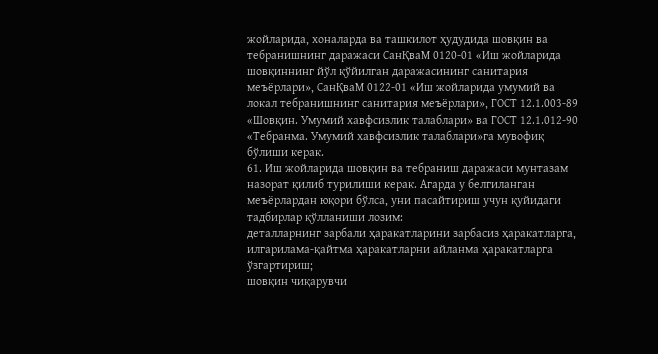жойларида, хоналарда ва ташкилот ҳудудида шовқин ва тебранишнинг даражаси СанҚваМ 0120-01 «Иш жойларида шовқиннинг йўл қўйилган даражасининг санитария меъёрлари», СанҚваМ 0122-01 «Иш жойларида умумий ва локал тебранишнинг санитария меъёрлари», ГОСТ 12.1.003-89 «Шовқин. Умумий хавфсизлик талаблари» ва ГОСТ 12.1.012-90 «Тебранма. Умумий хавфсизлик талаблари»га мувофиқ бўлиши керак.
61. Иш жойларида шовқин ва тебраниш даражаси мунтазам назорат қилиб турилиши керак. Агарда у белгиланган меъёрлардан юқори бўлса, уни пасайтириш учун қуйидаги тадбирлар қўлланиши лозим:
деталларнинг зарбали ҳаракатларини зарбасиз ҳаракатларга, илгарилама-қайтма ҳаракатларни айланма ҳаракатларга ўзгартириш;
шовқин чиқарувчи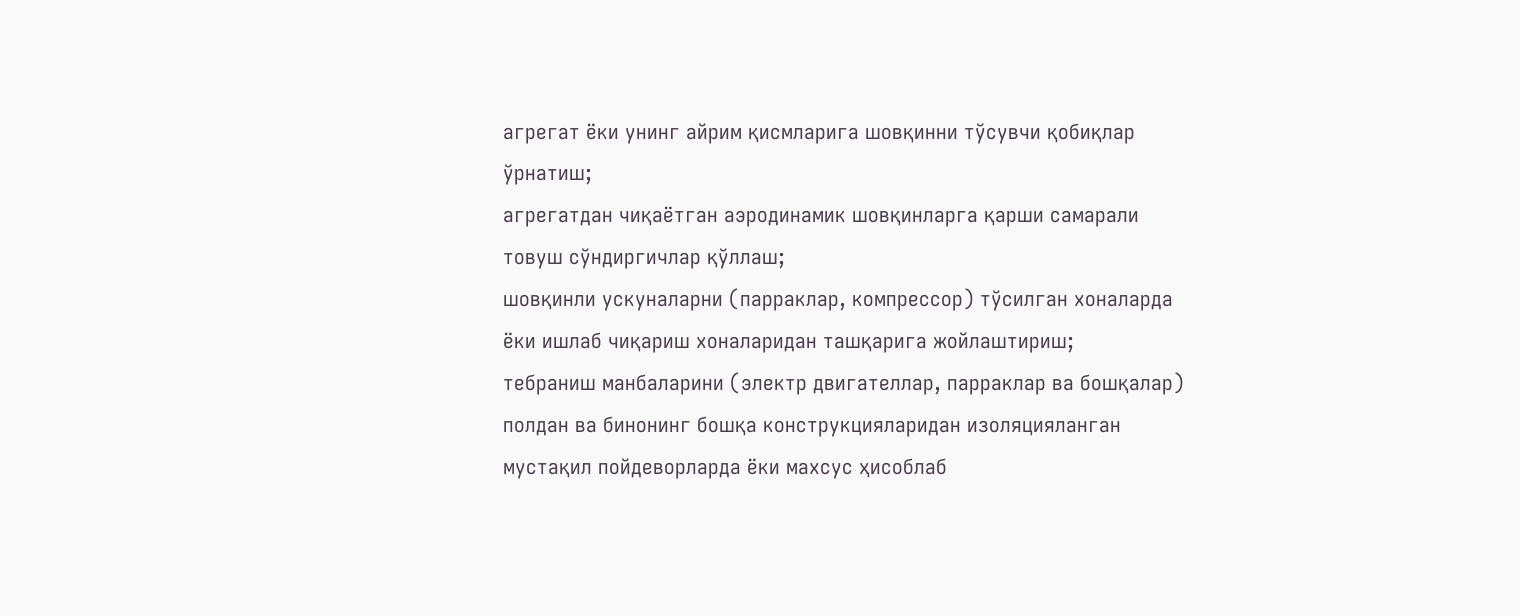агрегат ёки унинг айрим қисмларига шовқинни тўсувчи қобиқлар ўрнатиш;
агрегатдан чиқаётган аэродинамик шовқинларга қарши самарали товуш сўндиргичлар қўллаш;
шовқинли ускуналарни (парраклар, компрессор) тўсилган хоналарда ёки ишлаб чиқариш хоналаридан ташқарига жойлаштириш;
тебраниш манбаларини (электр двигателлар, парраклар ва бошқалар) полдан ва бинонинг бошқа конструкцияларидан изоляцияланган мустақил пойдеворларда ёки махсус ҳисоблаб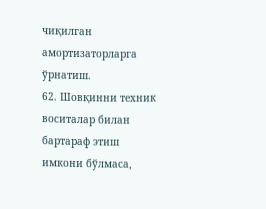чиқилган амортизаторларга ўрнатиш.
62. Шовқинни техник воситалар билан бартараф этиш имкони бўлмаса,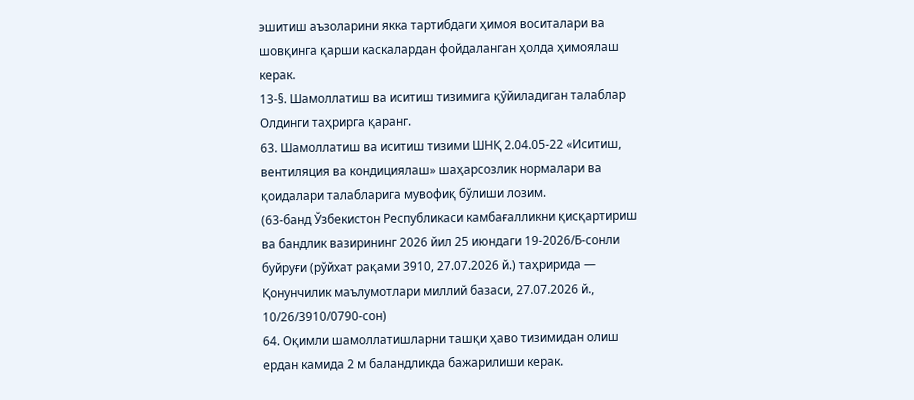эшитиш аъзоларини якка тартибдаги ҳимоя воситалари ва шовқинга қарши каскалардан фойдаланган ҳолда ҳимоялаш керак.
13-§. Шамоллатиш ва иситиш тизимига қўйиладиган талаблар
Олдинги таҳрирга қаранг.
63. Шамоллатиш ва иситиш тизими ШНҚ 2.04.05-22 «Иситиш, вентиляция ва кондициялаш» шаҳарсозлик нормалари ва қоидалари талабларига мувофиқ бўлиши лозим.
(63-банд Ўзбекистон Республикаси камбағалликни қисқартириш ва бандлик вазирининг 2026 йил 25 июндаги 19-2026/Б-сонли буйруғи (рўйхат рақами 3910, 27.07.2026 й.) таҳририда — Қонунчилик маълумотлари миллий базаси, 27.07.2026 й., 10/26/3910/0790-сон)
64. Оқимли шамоллатишларни ташқи ҳаво тизимидан олиш ердан камида 2 м баландликда бажарилиши керак.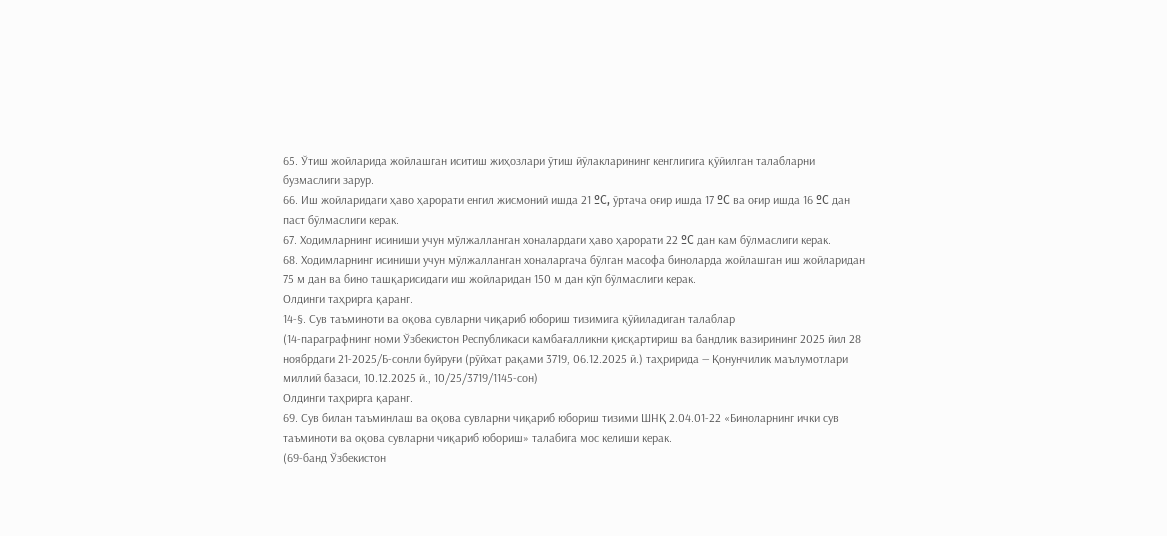65. Ўтиш жойларида жойлашган иситиш жиҳозлари ўтиш йўлакларининг кенглигига қўйилган талабларни бузмаслиги зарур.
66. Иш жойларидаги ҳаво ҳарорати енгил жисмоний ишда 21 ºC, ўртача оғир ишда 17 ºC ва оғир ишда 16 ºC дан паст бўлмаслиги керак.
67. Ходимларнинг исиниши учун мўлжалланган хоналардаги ҳаво ҳарорати 22 ºC дан кам бўлмаслиги керак.
68. Ходимларнинг исиниши учун мўлжалланган хоналаргача бўлган масофа биноларда жойлашган иш жойларидан 75 м дан ва бино ташқарисидаги иш жойларидан 150 м дан кўп бўлмаслиги керак.
Олдинги таҳрирга қаранг.
14-§. Сув таъминоти ва оқова сувларни чиқариб юбориш тизимига қўйиладиган талаблар
(14-параграфнинг номи Ўзбекистон Республикаси камбағалликни қисқартириш ва бандлик вазирининг 2025 йил 28 ноябрдаги 21-2025/Б-сонли буйруғи (рўйхат рақами 3719, 06.12.2025 й.) таҳририда — Қонунчилик маълумотлари миллий базаси, 10.12.2025 й., 10/25/3719/1145-сон)
Олдинги таҳрирга қаранг.
69. Сув билан таъминлаш ва оқова сувларни чиқариб юбориш тизими ШНҚ 2.04.01-22 «Биноларнинг ички сув таъминоти ва оқова сувларни чиқариб юбориш» талабига мос келиши керак.
(69-банд Ўзбекистон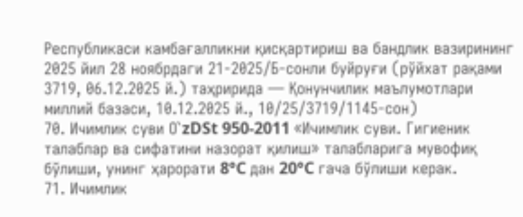Республикаси камбағалликни қисқартириш ва бандлик вазирининг 2025 йил 28 ноябрдаги 21-2025/Б-сонли буйруғи (рўйхат рақами 3719, 06.12.2025 й.) таҳририда — Қонунчилик маълумотлари миллий базаси, 10.12.2025 й., 10/25/3719/1145-сон)
70. Ичимлик суви О`zDSt 950-2011 «Ичимлик суви. Гигиеник талаблар ва сифатини назорат қилиш» талабларига мувофиқ бўлиши, унинг ҳарорати 8°C дан 20°C гача бўлиши керак.
71. Ичимлик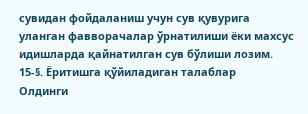сувидан фойдаланиш учун сув қувурига уланган фавворачалар ўрнатилиши ёки махсус идишларда қайнатилган сув бўлиши лозим.
15-§. Ёритишга қўйиладиган талаблар
Олдинги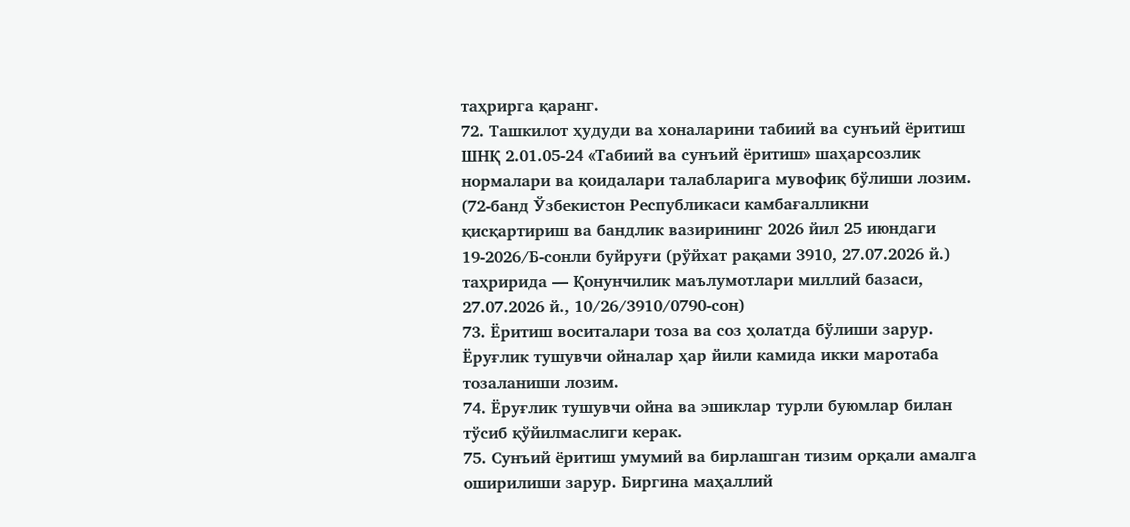таҳрирга қаранг.
72. Ташкилот ҳудуди ва хоналарини табиий ва сунъий ёритиш ШНҚ 2.01.05-24 «Табиий ва сунъий ёритиш» шаҳарсозлик нормалари ва қоидалари талабларига мувофиқ бўлиши лозим.
(72-банд Ўзбекистон Республикаси камбағалликни қисқартириш ва бандлик вазирининг 2026 йил 25 июндаги 19-2026/Б-сонли буйруғи (рўйхат рақами 3910, 27.07.2026 й.) таҳририда — Қонунчилик маълумотлари миллий базаси, 27.07.2026 й., 10/26/3910/0790-сон)
73. Ёритиш воситалари тоза ва соз ҳолатда бўлиши зарур. Ёруғлик тушувчи ойналар ҳар йили камида икки маротаба тозаланиши лозим.
74. Ёруғлик тушувчи ойна ва эшиклар турли буюмлар билан тўсиб қўйилмаслиги керак.
75. Сунъий ёритиш умумий ва бирлашган тизим орқали амалга оширилиши зарур. Биргина маҳаллий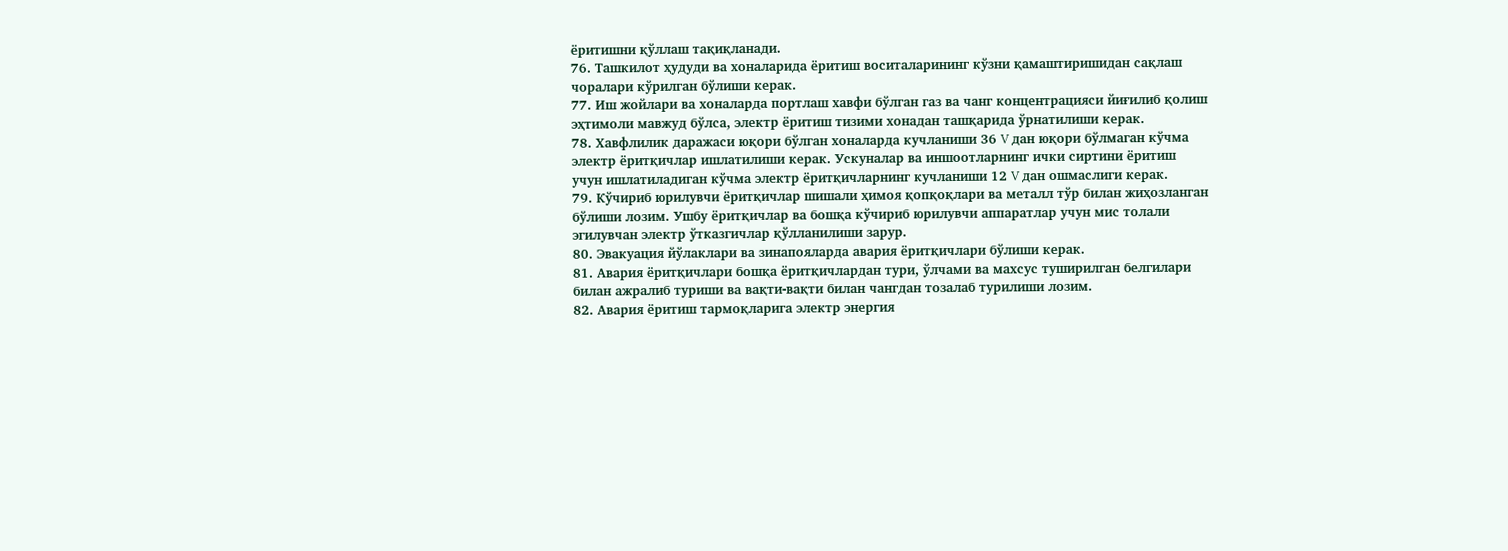ёритишни қўллаш тақиқланади.
76. Ташкилот ҳудуди ва хоналарида ёритиш воситаларининг кўзни қамаштиришидан сақлаш чоралари кўрилган бўлиши керак.
77. Иш жойлари ва хоналарда портлаш хавфи бўлган газ ва чанг концентрацияси йиғилиб қолиш эҳтимоли мавжуд бўлса, электр ёритиш тизими хонадан ташқарида ўрнатилиши керак.
78. Хавфлилик даражаси юқори бўлган хоналарда кучланиши 36 V дан юқори бўлмаган кўчма электр ёритқичлар ишлатилиши керак. Ускуналар ва иншоотларнинг ички сиртини ёритиш учун ишлатиладиган кўчма электр ёритқичларнинг кучланиши 12 V дан ошмаслиги керак.
79. Кўчириб юрилувчи ёритқичлар шишали ҳимоя қопқоқлари ва металл тўр билан жиҳозланган бўлиши лозим. Ушбу ёритқичлар ва бошқа кўчириб юрилувчи аппаратлар учун мис толали эгилувчан электр ўтказгичлар қўлланилиши зарур.
80. Эвакуация йўлаклари ва зинапояларда авария ёритқичлари бўлиши керак.
81. Авария ёритқичлари бошқа ёритқичлардан тури, ўлчами ва махсус туширилган белгилари билан ажралиб туриши ва вақти-вақти билан чангдан тозалаб турилиши лозим.
82. Авария ёритиш тармоқларига электр энергия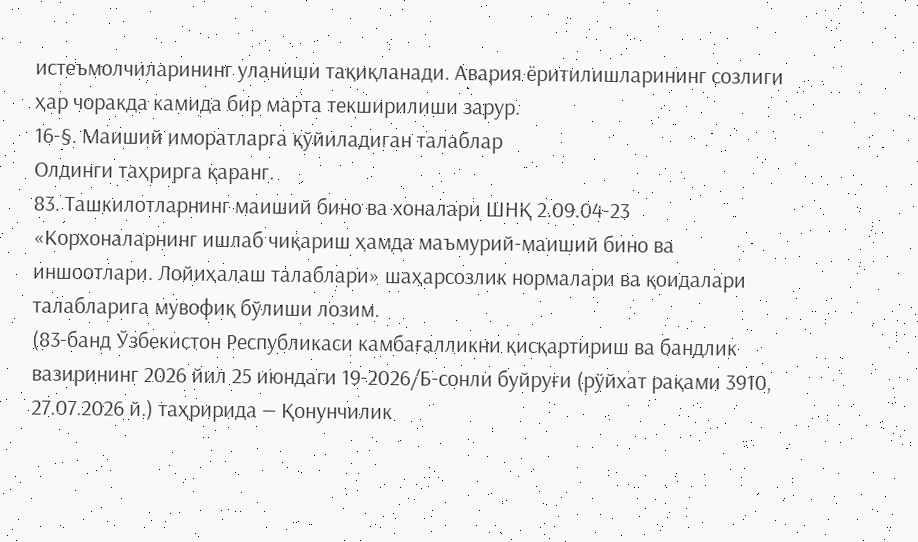истеъмолчиларининг уланиши тақиқланади. Авария ёритилишларининг созлиги ҳар чоракда камида бир марта текширилиши зарур.
16-§. Маиший иморатларга қўйиладиган талаблар
Олдинги таҳрирга қаранг.
83. Ташкилотларнинг маиший бино ва хоналари ШНҚ 2.09.04-23 «Корхоналарнинг ишлаб чиқариш ҳамда маъмурий-маиший бино ва иншоотлари. Лойиҳалаш талаблари» шаҳарсозлик нормалари ва қоидалари талабларига мувофиқ бўлиши лозим.
(83-банд Ўзбекистон Республикаси камбағалликни қисқартириш ва бандлик вазирининг 2026 йил 25 июндаги 19-2026/Б-сонли буйруғи (рўйхат рақами 3910, 27.07.2026 й.) таҳририда — Қонунчилик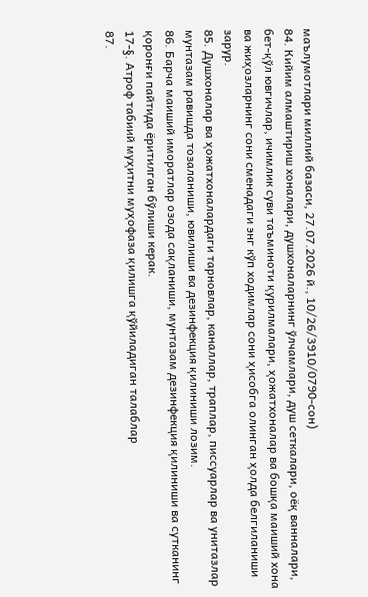маълумотлари миллий базаси, 27.07.2026 й., 10/26/3910/0790-сон)
84. Кийим алмаштириш хоналари, душхоналарнинг ўлчамлари, душ сеткалари, оёқ ванналари, бет-қўл ювгичлар, ичимлик суви таъминоти қурилмалари, ҳожатхоналар ва бошқа маиший хона ва жиҳозларнинг сони сменадаги энг кўп ходимлар сони ҳисобга олинган ҳолда белгиланиши зарур.
85. Душхоналар ва ҳожатхоналардаги тарновлар, каналлар, траплар, писсуарлар ва унитазлар мунтазам равишда тозаланиши, ювилиши ва дезинфекция қилиниши лозим.
86. Барча маиший иморатлар озода сақланиши, мунтазам дезинфекция қилиниши ва сутканинг қоронғи пайтида ёритилган бўлиши керак.
17-§. Атроф табиий муҳитни муҳофаза қилишга қўйиладиган талаблар
87.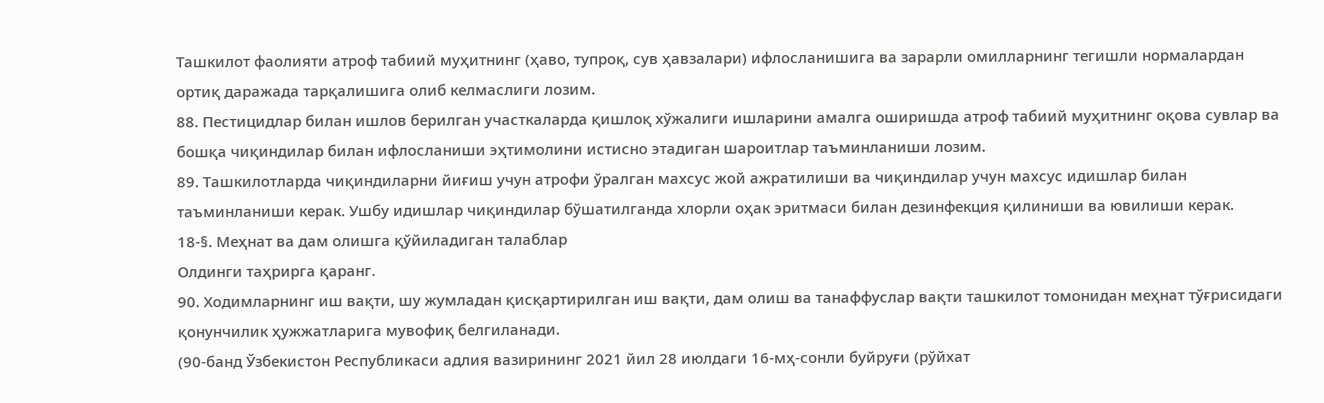Ташкилот фаолияти атроф табиий муҳитнинг (ҳаво, тупроқ, сув ҳавзалари) ифлосланишига ва зарарли омилларнинг тегишли нормалардан ортиқ даражада тарқалишига олиб келмаслиги лозим.
88. Пестицидлар билан ишлов берилган участкаларда қишлоқ хўжалиги ишларини амалга оширишда атроф табиий муҳитнинг оқова сувлар ва бошқа чиқиндилар билан ифлосланиши эҳтимолини истисно этадиган шароитлар таъминланиши лозим.
89. Ташкилотларда чиқиндиларни йиғиш учун атрофи ўралган махсус жой ажратилиши ва чиқиндилар учун махсус идишлар билан таъминланиши керак. Ушбу идишлар чиқиндилар бўшатилганда хлорли оҳак эритмаси билан дезинфекция қилиниши ва ювилиши керак.
18-§. Меҳнат ва дам олишга қўйиладиган талаблар
Олдинги таҳрирга қаранг.
90. Ходимларнинг иш вақти, шу жумладан қисқартирилган иш вақти, дам олиш ва танаффуслар вақти ташкилот томонидан меҳнат тўғрисидаги қонунчилик ҳужжатларига мувофиқ белгиланади.
(90-банд Ўзбекистон Республикаси адлия вазирининг 2021 йил 28 июлдаги 16-мҳ-сонли буйруғи (рўйхат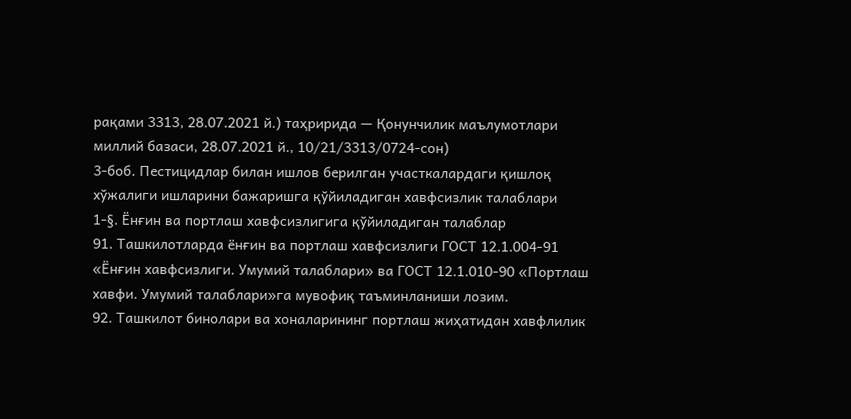рақами 3313, 28.07.2021 й.) таҳририда — Қонунчилик маълумотлари миллий базаси, 28.07.2021 й., 10/21/3313/0724-сон)
3-боб. Пестицидлар билан ишлов берилган участкалардаги қишлоқ хўжалиги ишларини бажаришга қўйиладиган хавфсизлик талаблари
1-§. Ёнғин ва портлаш хавфсизлигига қўйиладиган талаблар
91. Ташкилотларда ёнғин ва портлаш хавфсизлиги ГОСТ 12.1.004-91 «Ёнғин хавфсизлиги. Умумий талаблари» ва ГОСТ 12.1.010-90 «Портлаш хавфи. Умумий талаблари»га мувофиқ таъминланиши лозим.
92. Ташкилот бинолари ва хоналарининг портлаш жиҳатидан хавфлилик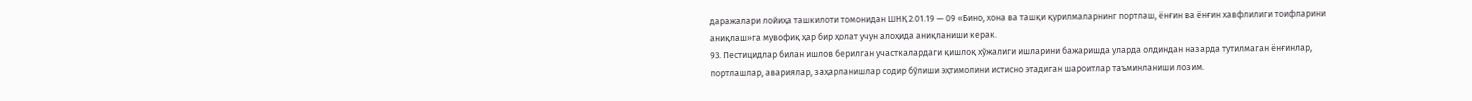даражалари лойиҳа ташкилоти томонидан ШНҚ 2.01.19 — 09 «Бино, хона ва ташқи қурилмаларнинг портлаш, ёнғин ва ёнғин хавфлилиги тоифларини аниқлаш»га мувофиқ ҳар бир ҳолат учун алоҳида аниқланиши керак.
93. Пестицидлар билан ишлов берилган участкалардаги қишлоқ хўжалиги ишларини бажаришда уларда олдиндан назарда тутилмаган ёнғинлар, портлашлар, авариялар, заҳарланишлар содир бўлиши эҳтимолини истисно этадиган шароитлар таъминланиши лозим.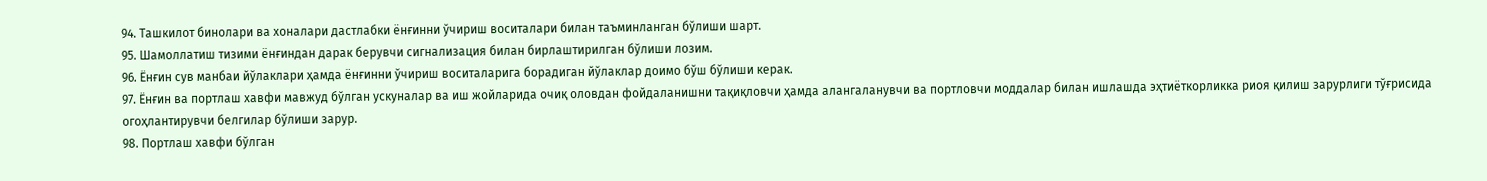94. Ташкилот бинолари ва хоналари дастлабки ёнғинни ўчириш воситалари билан таъминланган бўлиши шарт.
95. Шамоллатиш тизими ёнғиндан дарак берувчи сигнализация билан бирлаштирилган бўлиши лозим.
96. Ёнғин сув манбаи йўлаклари ҳамда ёнғинни ўчириш воситаларига борадиган йўлаклар доимо бўш бўлиши керак.
97. Ёнғин ва портлаш хавфи мавжуд бўлган ускуналар ва иш жойларида очиқ оловдан фойдаланишни тақиқловчи ҳамда алангаланувчи ва портловчи моддалар билан ишлашда эҳтиёткорликка риоя қилиш зарурлиги тўғрисида огоҳлантирувчи белгилар бўлиши зарур.
98. Портлаш хавфи бўлган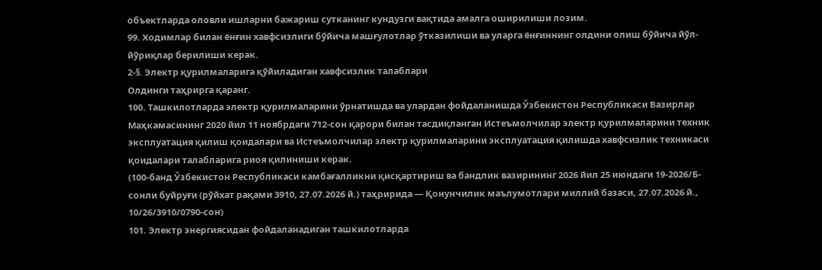объектларда оловли ишларни бажариш сутканинг кундузги вақтида амалга оширилиши лозим.
99. Ходимлар билан ёнғин хавфсизлиги бўйича машғулотлар ўтказилиши ва уларга ёнғиннинг олдини олиш бўйича йўл-йўриқлар берилиши керак.
2-§. Электр қурилмаларига қўйиладиган хавфсизлик талаблари
Олдинги таҳрирга қаранг.
100. Ташкилотларда электр қурилмаларини ўрнатишда ва улардан фойдаланишда Ўзбекистон Республикаси Вазирлар Маҳкамасининг 2020 йил 11 ноябрдаги 712-сон қарори билан тасдиқланган Истеъмолчилар электр қурилмаларини техник эксплуатация қилиш қоидалари ва Истеъмолчилар электр қурилмаларини эксплуатация қилишда хавфсизлик техникаси қоидалари талабларига риоя қилиниши керак.
(100-банд Ўзбекистон Республикаси камбағалликни қисқартириш ва бандлик вазирининг 2026 йил 25 июндаги 19-2026/Б-сонли буйруғи (рўйхат рақами 3910, 27.07.2026 й.) таҳририда — Қонунчилик маълумотлари миллий базаси, 27.07.2026 й., 10/26/3910/0790-сон)
101. Электр энергиясидан фойдаланадиган ташкилотларда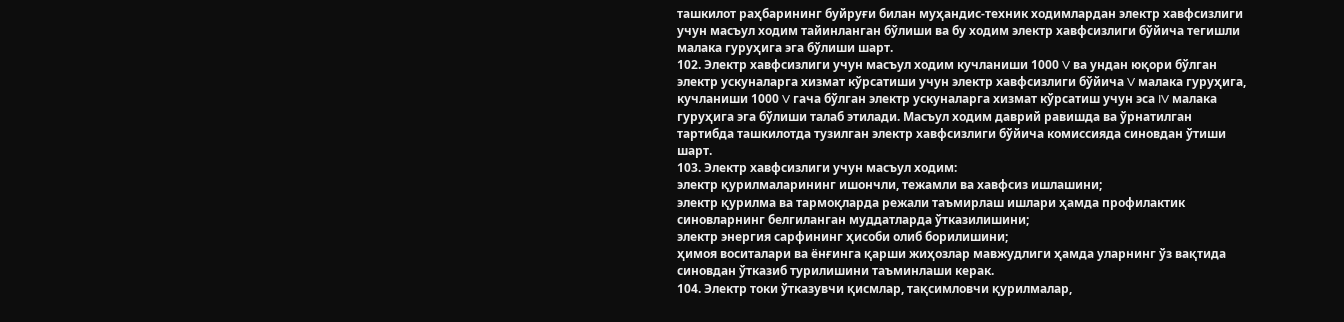ташкилот раҳбарининг буйруғи билан муҳандис-техник ходимлардан электр хавфсизлиги учун масъул ходим тайинланган бўлиши ва бу ходим электр хавфсизлиги бўйича тегишли малака гуруҳига эга бўлиши шарт.
102. Электр хавфсизлиги учун масъул ходим кучланиши 1000 V ва ундан юқори бўлган электр ускуналарга хизмат кўрсатиши учун электр хавфсизлиги бўйича V малака гуруҳига, кучланиши 1000 V гача бўлган электр ускуналарга хизмат кўрсатиш учун эса IV малака гуруҳига эга бўлиши талаб этилади. Масъул ходим даврий равишда ва ўрнатилган тартибда ташкилотда тузилган электр хавфсизлиги бўйича комиссияда синовдан ўтиши шарт.
103. Электр хавфсизлиги учун масъул ходим:
электр қурилмаларининг ишончли, тежамли ва хавфсиз ишлашини;
электр қурилма ва тармоқларда режали таъмирлаш ишлари ҳамда профилактик синовларнинг белгиланган муддатларда ўтказилишини;
электр энергия сарфининг ҳисоби олиб борилишини;
ҳимоя воситалари ва ёнғинга қарши жиҳозлар мавжудлиги ҳамда уларнинг ўз вақтида синовдан ўтказиб турилишини таъминлаши керак.
104. Электр токи ўтказувчи қисмлар, тақсимловчи қурилмалар,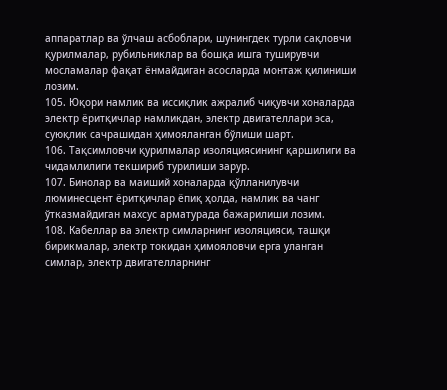аппаратлар ва ўлчаш асбоблари, шунингдек турли сақловчи қурилмалар, рубильниклар ва бошқа ишга туширувчи мосламалар фақат ёнмайдиган асосларда монтаж қилиниши лозим.
105. Юқори намлик ва иссиқлик ажралиб чиқувчи хоналарда электр ёритқичлар намликдан, электр двигателлари эса, суюқлик сачрашидан ҳимояланган бўлиши шарт.
106. Тақсимловчи қурилмалар изоляциясининг қаршилиги ва чидамлилиги текшириб турилиши зарур.
107. Бинолар ва маиший хоналарда қўлланилувчи люминесцент ёритқичлар ёпиқ ҳолда, намлик ва чанг ўтказмайдиган махсус арматурада бажарилиши лозим.
108. Кабеллар ва электр симларнинг изоляцияси, ташқи бирикмалар, электр токидан ҳимояловчи ерга уланган симлар, электр двигателларнинг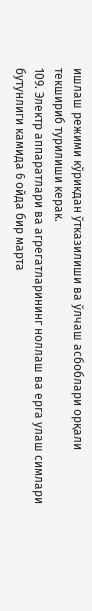ишлаш режими кўрикдан ўтказилиши ва ўлчаш асбоблари орқали текшириб турилиши керак.
109. Электр аппаратлари ва агрегатларининг ноллаш ва ерга улаш симлари бутунлиги камида 6 ойда бир марта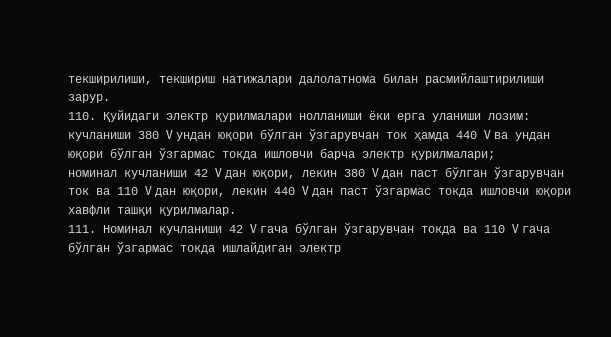текширилиши, текшириш натижалари далолатнома билан расмийлаштирилиши зарур.
110. Қуйидаги электр қурилмалари нолланиши ёки ерга уланиши лозим:
кучланиши 380 V ундан юқори бўлган ўзгарувчан ток ҳамда 440 V ва ундан юқори бўлган ўзгармас токда ишловчи барча электр қурилмалари;
номинал кучланиши 42 V дан юқори, лекин 380 V дан паст бўлган ўзгарувчан ток ва 110 V дан юқори, лекин 440 V дан паст ўзгармас токда ишловчи юқори хавфли ташқи қурилмалар.
111. Номинал кучланиши 42 V гача бўлган ўзгарувчан токда ва 110 V гача бўлган ўзгармас токда ишлайдиган электр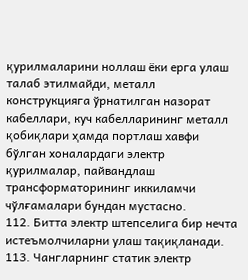қурилмаларини ноллаш ёки ерга улаш талаб этилмайди, металл конструкцияга ўрнатилган назорат кабеллари, куч кабелларининг металл қобиқлари ҳамда портлаш хавфи бўлган хоналардаги электр қурилмалар, пайвандлаш трансформаторининг иккиламчи чўлғамалари бундан мустасно.
112. Битта электр штепселига бир нечта истеъмолчиларни улаш тақиқланади.
113. Чангларнинг статик электр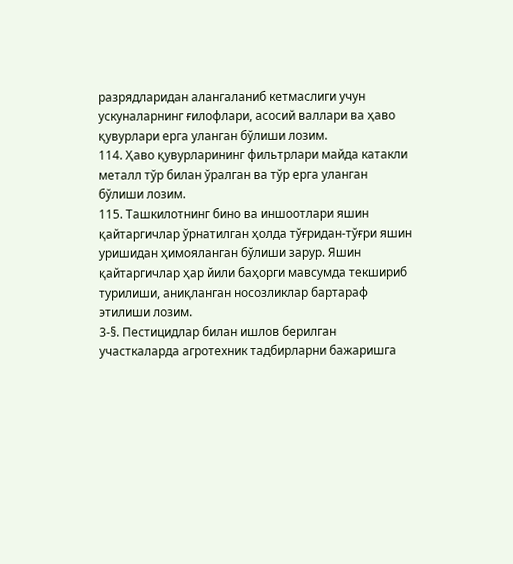разрядларидан алангаланиб кетмаслиги учун ускуналарнинг ғилофлари, асосий валлари ва ҳаво қувурлари ерга уланган бўлиши лозим.
114. Ҳаво қувурларининг фильтрлари майда катакли металл тўр билан ўралган ва тўр ерга уланган бўлиши лозим.
115. Ташкилотнинг бино ва иншоотлари яшин қайтаргичлар ўрнатилган ҳолда тўғридан-тўғри яшин уришидан ҳимояланган бўлиши зарур. Яшин қайтаргичлар ҳар йили баҳорги мавсумда текшириб турилиши, аниқланган носозликлар бартараф этилиши лозим.
3-§. Пестицидлар билан ишлов берилган участкаларда агротехник тадбирларни бажаришга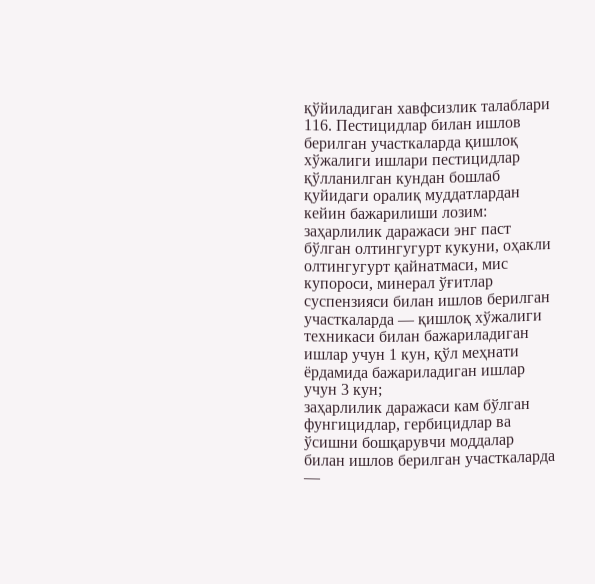қўйиладиган хавфсизлик талаблари
116. Пестицидлар билан ишлов берилган участкаларда қишлоқ хўжалиги ишлари пестицидлар қўлланилган кундан бошлаб қуйидаги оралиқ муддатлардан кейин бажарилиши лозим:
заҳарлилик даражаси энг паст бўлган олтингугурт кукуни, оҳакли олтингугурт қайнатмаси, мис купороси, минерал ўғитлар суспензияси билан ишлов берилган участкаларда — қишлоқ хўжалиги техникаси билан бажариладиган ишлар учун 1 кун, қўл меҳнати ёрдамида бажариладиган ишлар учун 3 кун;
заҳарлилик даражаси кам бўлган фунгицидлар, гербицидлар ва ўсишни бошқарувчи моддалар билан ишлов берилган участкаларда —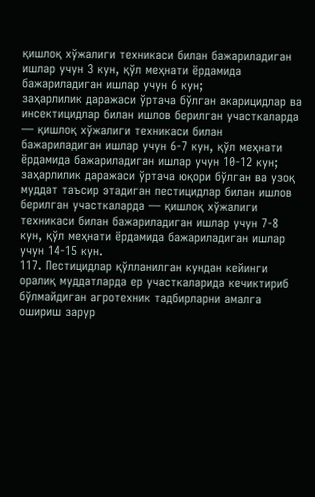қишлоқ хўжалиги техникаси билан бажариладиган ишлар учун 3 кун, қўл меҳнати ёрдамида бажариладиган ишлар учун 6 кун;
заҳарлилик даражаси ўртача бўлган акарицидлар ва инсектицидлар билан ишлов берилган участкаларда — қишлоқ хўжалиги техникаси билан бажариладиган ишлар учун 6-7 кун, қўл меҳнати ёрдамида бажариладиган ишлар учун 10-12 кун;
заҳарлилик даражаси ўртача юқори бўлган ва узоқ муддат таъсир этадиган пестицидлар билан ишлов берилган участкаларда — қишлоқ хўжалиги техникаси билан бажариладиган ишлар учун 7-8 кун, қўл меҳнати ёрдамида бажариладиган ишлар учун 14-15 кун.
117. Пестицидлар қўлланилган кундан кейинги оралиқ муддатларда ер участкаларида кечиктириб бўлмайдиган агротехник тадбирларни амалга ошириш зарур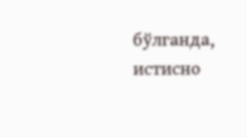бўлганда, истисно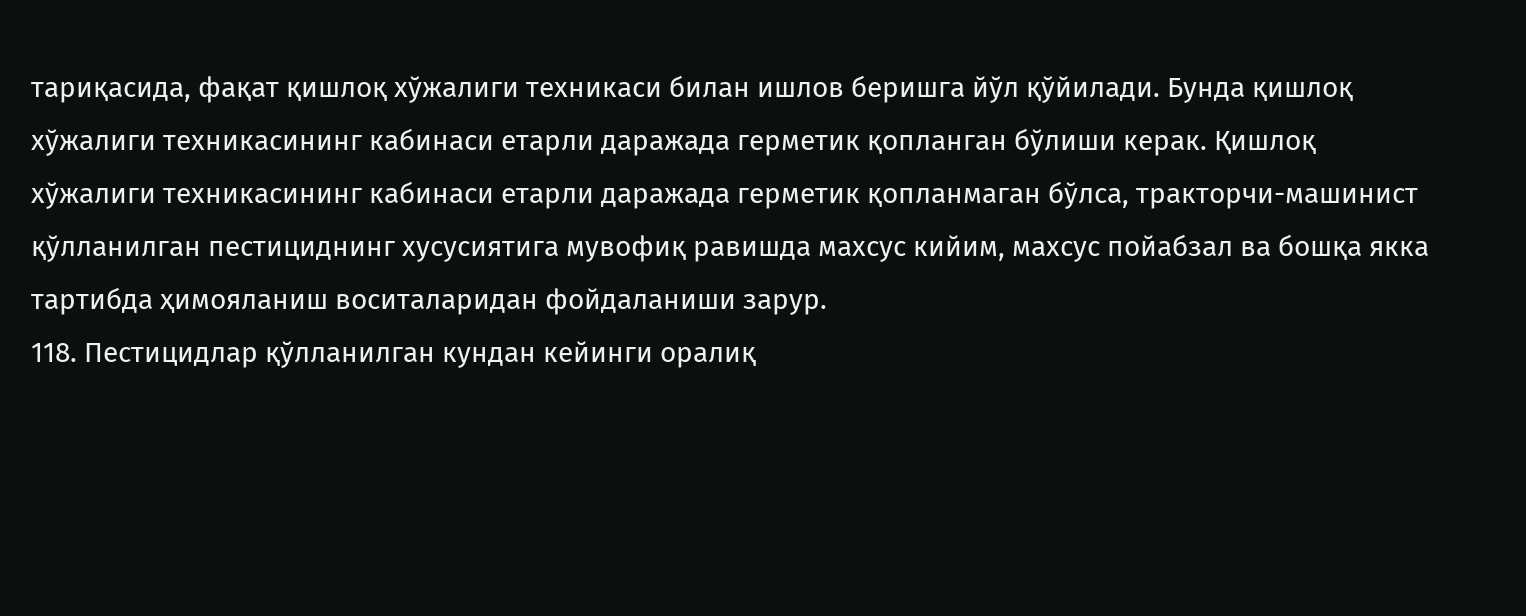тариқасида, фақат қишлоқ хўжалиги техникаси билан ишлов беришга йўл қўйилади. Бунда қишлоқ хўжалиги техникасининг кабинаси етарли даражада герметик қопланган бўлиши керак. Қишлоқ хўжалиги техникасининг кабинаси етарли даражада герметик қопланмаган бўлса, тракторчи-машинист қўлланилган пестициднинг хусусиятига мувофиқ равишда махсус кийим, махсус пойабзал ва бошқа якка тартибда ҳимояланиш воситаларидан фойдаланиши зарур.
118. Пестицидлар қўлланилган кундан кейинги оралиқ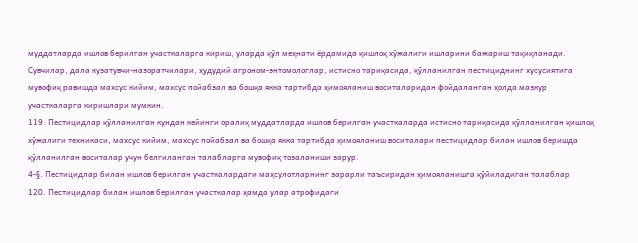муддатларда ишлов берилган участкаларга кириш, уларда қўл меҳнати ёрдамида қишлоқ хўжалиги ишларини бажариш тақиқланади. Сувчилар, дала кузатувчи-назоратчилари, ҳудудий агроном-энтомологлар, истисно тариқасида, қўлланилган пестициднинг хусусиятига мувофиқ равишда махсус кийим, махсус пойабзал ва бошқа якка тартибда ҳимояланиш воситаларидан фойдаланган ҳолда мазкур участкаларга киришлари мумкин.
119. Пестицидлар қўлланилган кундан кейинги оралиқ муддатларда ишлов берилган участкаларда истисно тариқасида қўлланилган қишлоқ хўжалиги техникаси, махсус кийим, махсус пойабзал ва бошқа якка тартибда ҳимояланиш воситалари пестицидлар билан ишлов беришда қўлланилган воситалар учун белгиланган талабларга мувофиқ тозаланиши зарур.
4-§. Пестицидлар билан ишлов берилган участкалардаги маҳсулотларнинг зарарли таъсиридан ҳимояланишга қўйиладиган талаблар
120. Пестицидлар билан ишлов берилган участкалар ҳамда улар атрофидаги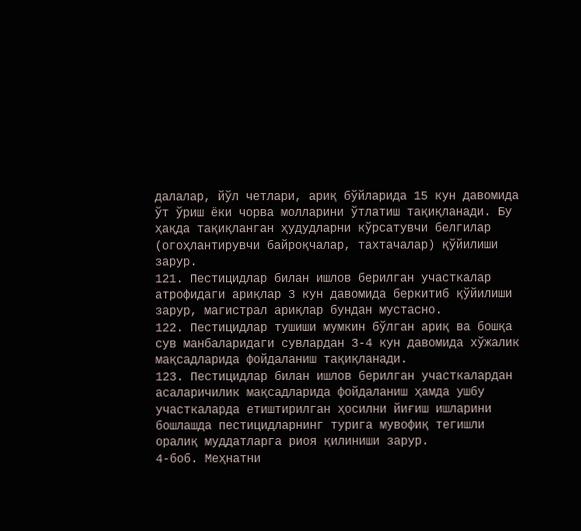далалар, йўл четлари, ариқ бўйларида 15 кун давомида ўт ўриш ёки чорва молларини ўтлатиш тақиқланади. Бу ҳақда тақиқланган ҳудудларни кўрсатувчи белгилар (огоҳлантирувчи байроқчалар, тахтачалар) қўйилиши зарур.
121. Пестицидлар билан ишлов берилган участкалар атрофидаги ариқлар 3 кун давомида беркитиб қўйилиши зарур, магистрал ариқлар бундан мустасно.
122. Пестицидлар тушиши мумкин бўлган ариқ ва бошқа сув манбаларидаги сувлардан 3-4 кун давомида хўжалик мақсадларида фойдаланиш тақиқланади.
123. Пестицидлар билан ишлов берилган участкалардан асаларичилик мақсадларида фойдаланиш ҳамда ушбу участкаларда етиштирилган ҳосилни йиғиш ишларини бошлашда пестицидларнинг турига мувофиқ тегишли оралиқ муддатларга риоя қилиниши зарур.
4-боб. Меҳнатни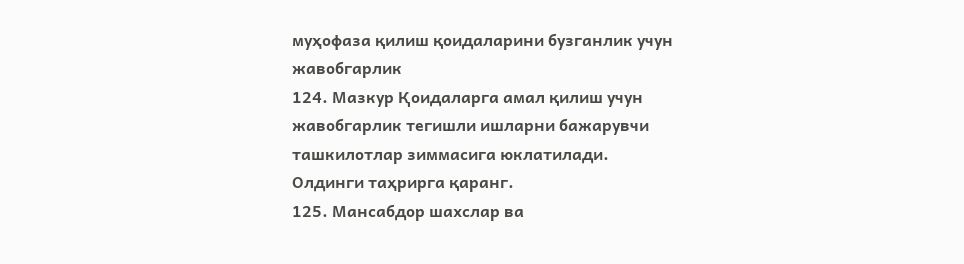муҳофаза қилиш қоидаларини бузганлик учун жавобгарлик
124. Мазкур Қоидаларга амал қилиш учун жавобгарлик тегишли ишларни бажарувчи ташкилотлар зиммасига юклатилади.
Олдинги таҳрирга қаранг.
125. Мансабдор шахслар ва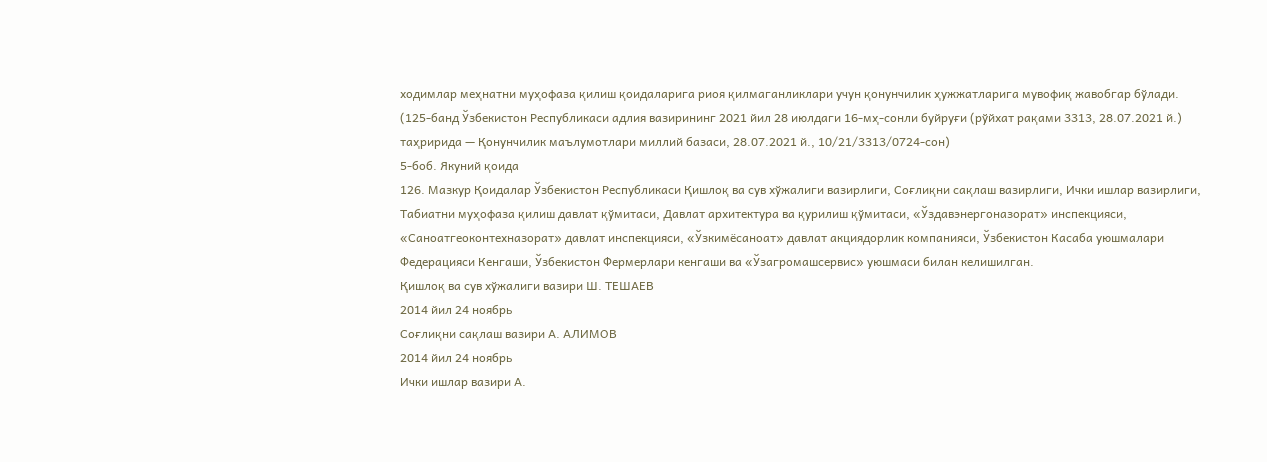ходимлар меҳнатни муҳофаза қилиш қоидаларига риоя қилмаганликлари учун қонунчилик ҳужжатларига мувофиқ жавобгар бўлади.
(125-банд Ўзбекистон Республикаси адлия вазирининг 2021 йил 28 июлдаги 16-мҳ-сонли буйруғи (рўйхат рақами 3313, 28.07.2021 й.) таҳририда — Қонунчилик маълумотлари миллий базаси, 28.07.2021 й., 10/21/3313/0724-сон)
5-боб. Якуний қоида
126. Мазкур Қоидалар Ўзбекистон Республикаси Қишлоқ ва сув хўжалиги вазирлиги, Соғлиқни сақлаш вазирлиги, Ички ишлар вазирлиги, Табиатни муҳофаза қилиш давлат қўмитаси, Давлат архитектура ва қурилиш қўмитаси, «Ўздавэнергоназорат» инспекцияси, «Саноатгеоконтехназорат» давлат инспекцияси, «Ўзкимёсаноат» давлат акциядорлик компанияси, Ўзбекистон Касаба уюшмалари Федерацияси Кенгаши, Ўзбекистон Фермерлари кенгаши ва «Ўзагромашсервис» уюшмаси билан келишилган.
Қишлоқ ва сув хўжалиги вазири Ш. ТЕШАЕВ
2014 йил 24 ноябрь
Соғлиқни сақлаш вазири А. АЛИМОВ
2014 йил 24 ноябрь
Ички ишлар вазири А.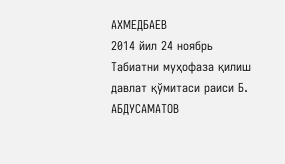АХМЕДБАЕВ
2014 йил 24 ноябрь
Табиатни муҳофаза қилиш давлат қўмитаси раиси Б. АБДУСАМАТОВ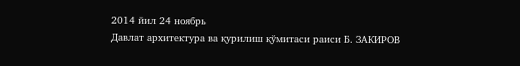2014 йил 24 ноябрь
Давлат архитектура ва қурилиш қўмитаси раиси Б. ЗАКИРОВ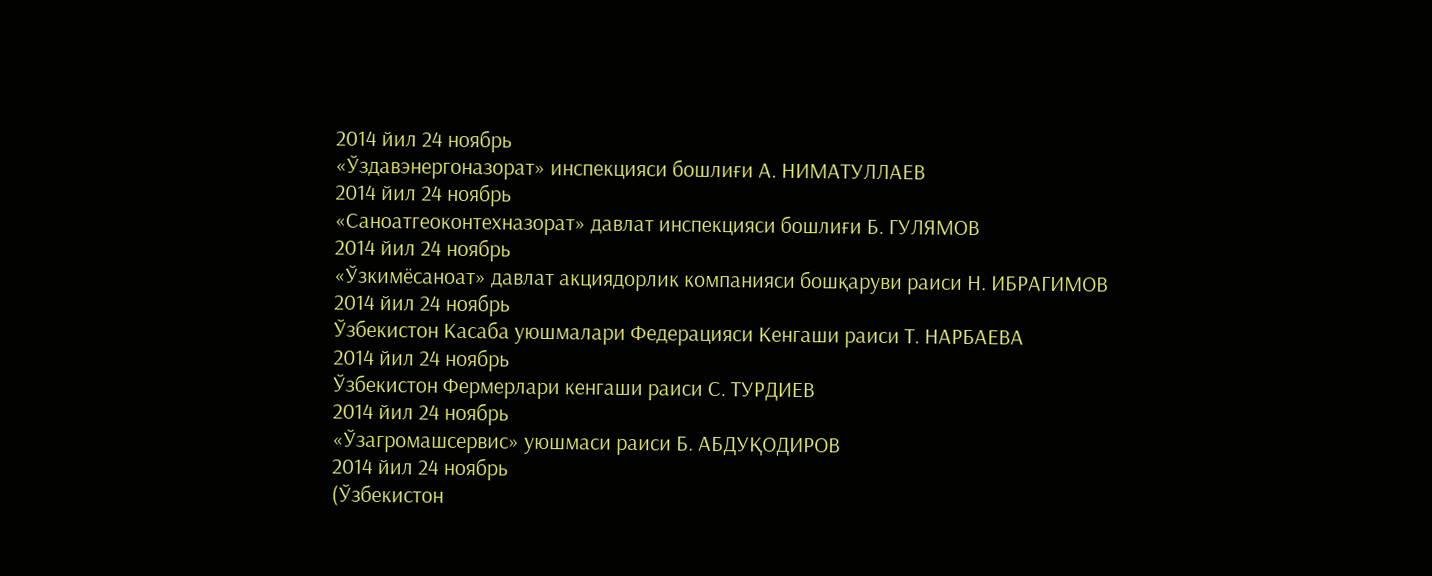2014 йил 24 ноябрь
«Ўздавэнергоназорат» инспекцияси бошлиғи А. НИМАТУЛЛАЕВ
2014 йил 24 ноябрь
«Саноатгеоконтехназорат» давлат инспекцияси бошлиғи Б. ГУЛЯМОВ
2014 йил 24 ноябрь
«Ўзкимёсаноат» давлат акциядорлик компанияси бошқаруви раиси Н. ИБРАГИМОВ
2014 йил 24 ноябрь
Ўзбекистон Касаба уюшмалари Федерацияси Кенгаши раиси Т. НАРБАЕВА
2014 йил 24 ноябрь
Ўзбекистон Фермерлари кенгаши раиси С. ТУРДИЕВ
2014 йил 24 ноябрь
«Ўзагромашсервис» уюшмаси раиси Б. АБДУҚОДИРОВ
2014 йил 24 ноябрь
(Ўзбекистон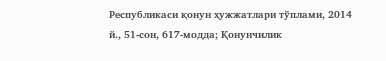Республикаси қонун ҳужжатлари тўплами, 2014 й., 51-сон, 617-модда; Қонунчилик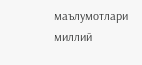маълумотлари миллий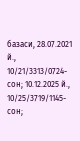базаси, 28.07.2021 й., 10/21/3313/0724-сон; 10.12.2025 й., 10/25/3719/1145-сон;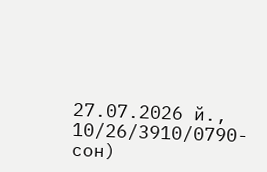27.07.2026 й., 10/26/3910/0790-сон)